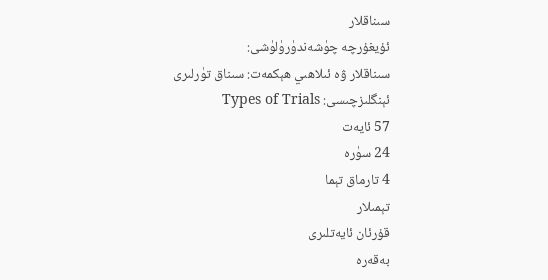سىناقلار
ئۇيغۇرچە چۈشەندۈرۈلۈشى:
سىناقلار ۋە ئىلاھىي ھېكمەت: سىناق تۈرلىرى
ئېنگلىزچىسى: Types of Trials
57 ئايەت
24 سۈرە
4 تارماق تېما
تېمىلار
قۇرئان ئايەتلىرى
بەقەرە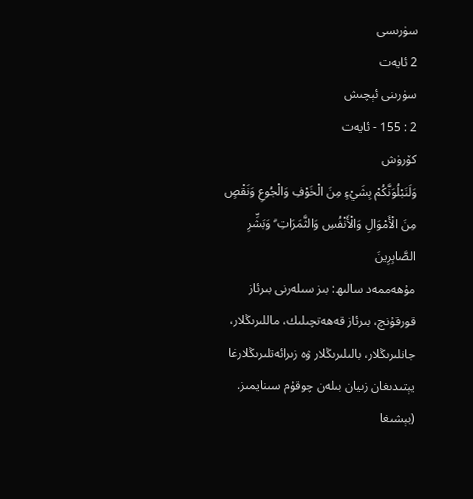سۈرىسى
2 ئايەت
سۈرىنى ئېچىش
2 : 155 - ئايەت
كۆرۈش
وَلَنَبْلُوَنَّكُمْ بِشَيْءٍ مِنَ الْخَوْفِ وَالْجُوعِ وَنَقْصٍ مِنَ الْأَمْوَالِ وَالْأَنْفُسِ وَالثَّمَرَاتِ ۗ وَبَشِّرِ الصَّابِرِينَ
مۇھەممەد سالىھ: بىز سىلەرنى بىرئاز قورقۇنچ، بىرئاز قەھەتچىلىك، ماللىرىڭلار، جانلىرىڭلار، بالىلىرىڭلار ۋە زىرائەتلىرىڭلارغا يېتىدىغان زىيان بىلەن چوقۇم سىنايمىز. (بېشىغا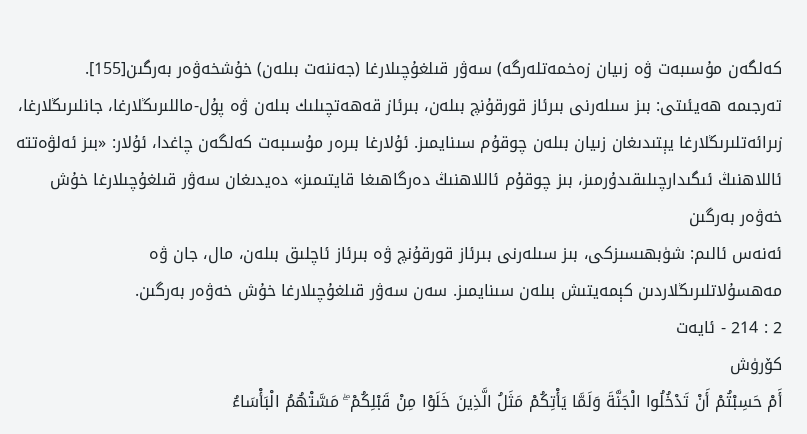كەلگەن مۇسىبەت ۋە زىيان زەخمەتلەرگە) سەۋر قىلغۇچىلارغا (جەننەت بىلەن) خۇشخەۋەر بەرگىن[155].
تەرجىمە ھەيئىتى: بىز سىلەرنى بىرئاز قورقۇنچ بىلەن، بىرئاز قەھەتچىلىك بىلەن ۋە پۇل-ماللىرىڭلارغا، جانلىرىڭلارغا، زىرائەتلىرىڭلارغا يېتىدىغان زىيان بىلەن چوقۇم سىنايمىز. ئۇلارغا بىرەر مۇسىبەت كەلگەن چاغدا، ئۇلار: «بىز ئەلۋەتتە ئاللاھنىڭ ئىگىدارچىلىقىدۇرمىز، بىز چوقۇم ئاللاھنىڭ دەرگاھىغا قايتىمىز» دەيدىغان سەۋر قىلغۇچىلارغا خۇش خەۋەر بەرگىن
ئەنەس ئالىم: شۈبھىسىزكى، بىز سىلەرنى بىرئاز قورقۇنچ ۋە بىرئاز ئاچلىق بىلەن، مال، جان ۋە مەھسۇلاتلىرىڭلاردىن كېمەيتىش بىلەن سىنايمىز. سەن سەۋر قىلغۇچىلارغا خۇش خەۋەر بەرگىن.
2 : 214 - ئايەت
كۆرۈش
أَمْ حَسِبْتُمْ أَنْ تَدْخُلُوا الْجَنَّةَ وَلَمَّا يَأْتِكُمْ مَثَلُ الَّذِينَ خَلَوْا مِنْ قَبْلِكُمْ ۖ مَسَّتْهُمُ الْبَأْسَاءُ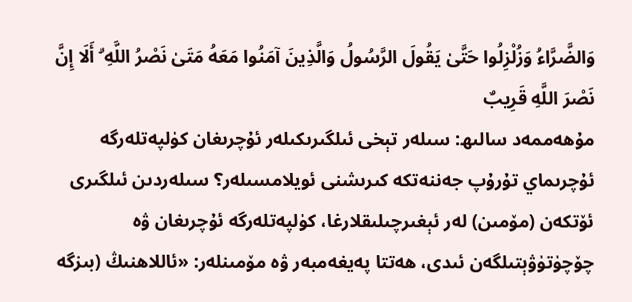وَالضَّرَّاءُ وَزُلْزِلُوا حَتَّىٰ يَقُولَ الرَّسُولُ وَالَّذِينَ آمَنُوا مَعَهُ مَتَىٰ نَصْرُ اللَّهِ ۗ أَلَا إِنَّ نَصْرَ اللَّهِ قَرِيبٌ
مۇھەممەد سالىھ: سىلەر تېخى ئىلگىرىكىلەر ئۇچرىغان كۈلپەتلەرگە ئۇچرىماي تۇرۇپ جەننەتكە كىرىشنى ئويلامسىلەر؟ سىلەردىن ئىلگىرى ئۆتكەن (مۆمىن) لەر ئېغىرچىلىقلارغا، كۈلپەتلەرگە ئۇچرىغان ۋە چۆچۈتۈۋېتىلگەن ئىدى، ھەتتا پەيغەمبەر ۋە مۆمىنلەر: «ئاللاھنىڭ (بىزگە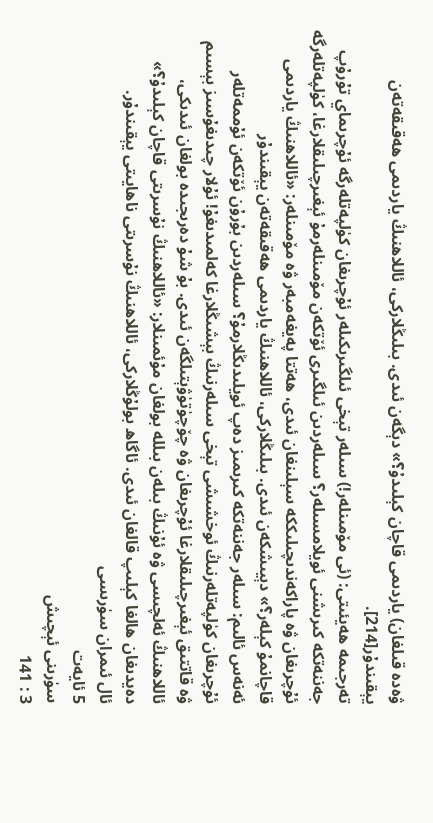ۋەدە قىلغان) ياردىمى قاچان كېلىدۇ؟» دېگەن ئىدى. بىلىڭلاركى، ئاللاھنىڭ ياردىمى ھەقىقەتەن يېقىندۇر[214].
تەرجىمە ھەيئىتى: (ئى مۆمىنلەر!) سىلەر تېخى ئىلگىرىكىلەر ئۇچرىغان كۈلپەتلەرگە ئۇچرىماي تۇرۇپ جەننەتكە كىرىشنى ئويلامسىلەر؟ سىلەردىن ئىلگىرى ئۆتكەن مۆمىنلەرمۇ ئېغىرچىلىقلارغا، كۈلپەتلەرگە ئۇچرىغان ۋە پاراكەندىچىلىككە سېلىنغان ئىدى، ھەتتا پەيغەمبەر ۋە مۆمىنلەر: «ئاللاھنىڭ ياردىمى قاچانمۇ كېلەر؟» دېيىشكەن ئىدى. بىلىڭلاركى، ئاللاھنىڭ ياردىمى ھەقىقەتەن يېقىندۇر
ئەنەس ئالىم: سىلەر جەننەتكە كىرىمىز دەپ ئويلىدىڭلارمۇ؟ سىلەردىن بۇرۇن ئۆتكەن ئۇممەتلەر ئۇچرىغان كۈلپەتلەرنىڭ ئوخشىشى تېخى سىلەرنىڭ بېشىڭلارغا كەلمىدىغۇ! ئۇلار چىدىغۇسىز بېسىم ۋە قاتتىق ئېغىرچىلىقلارغا ئۇچرىغان ۋە چۆچۈتۈۋېتىلگەن ئىدى. بۇ شۇ دەرىجىدە بولغان ئىدىكى، ئاللاھنىڭ ئەلچىسى ۋە ئۇنىڭ بىلەن بىللە بولغان مۇئمىنلار: «ئاللاھنىڭ نۇسرىتى قاچان كېلىدۇ؟» دەيدىغان ھالغا كېلىپ قالغان ئىدى. ئاگاھ بولۇڭلاركى، ئاللاھنىڭ نۇسرىتى ناھايىتى يېقىندۇر.
ئال ئىمران سۈرىسى
5 ئايەت
سۈرىنى ئېچىش
3 : 141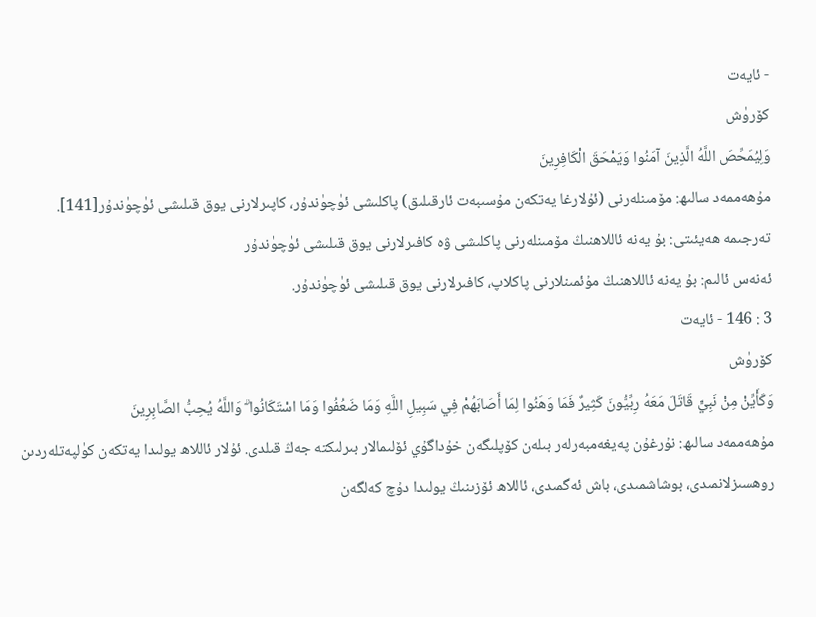- ئايەت
كۆرۈش
وَلِيُمَحِّصَ اللَّهُ الَّذِينَ آمَنُوا وَيَمْحَقَ الْكَافِرِينَ
مۇھەممەد سالىھ: مۆمىنلەرنى (ئۇلارغا يەتكەن مۇسىبەت ئارقىلىق) پاكلىشى ئۈچۈندۇر، كاپىرلارنى يوق قىلىشى ئۈچۈندۇر[141].
تەرجىمە ھەيئىتى: بۇ يەنە ئاللاھنىڭ مۆمىنلەرنى پاكلىشى ۋە كافىرلارنى يوق قىلىشى ئۈچۈندۇر
ئەنەس ئالىم: بۇ يەنە ئاللاھنىڭ مۇئمىنلارنى پاكلاپ، كافىرلارنى يوق قىلىشى ئۈچۈندۇر.
3 : 146 - ئايەت
كۆرۈش
وَكَأَيِّنْ مِنْ نَبِيٍّ قَاتَلَ مَعَهُ رِبِّيُّونَ كَثِيرٌ فَمَا وَهَنُوا لِمَا أَصَابَهُمْ فِي سَبِيلِ اللَّهِ وَمَا ضَعُفُوا وَمَا اسْتَكَانُوا ۗ وَاللَّهُ يُحِبُّ الصَّابِرِينَ
مۇھەممەد سالىھ: نۇرغۇن پەيغەمبەرلەر بىلەن كۆپلىگەن خۇداگۇي ئۆلىمالار بىرلىكتە جەڭ قىلدى. ئۇلار ئاللاھ يولىدا يەتكەن كۈلپەتلەردىن روھسىزلانمىدى، بوشاشمىدى، باش ئەگمىدى، ئاللاھ ئۆزىنىڭ يولىدا دۇچ كەلگەن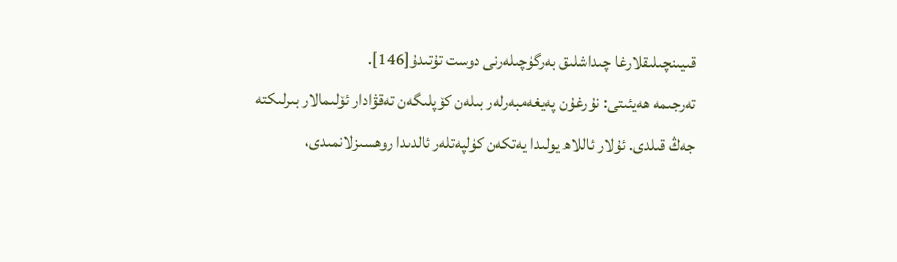قىيىنچىلىقلارغا چىداشلىق بەرگۈچىلەرنى دوست تۇتىدۇ[146].
تەرجىمە ھەيئىتى: نۇرغۇن پەيغەمبەرلەر بىلەن كۆپلىگەن تەقۋادار ئۆلىمالار بىرلىكتە جەڭ قىلدى. ئۇلار ئاللاھ يولىدا يەتكەن كۈلپەتلەر ئالدىدا روھسىزلانمىدى،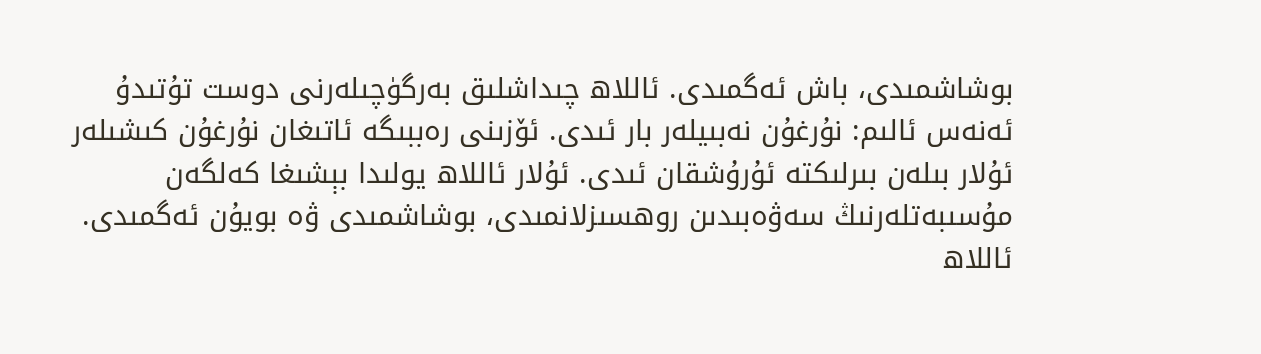بوشاشمىدى، باش ئەگمىدى. ئاللاھ چىداشلىق بەرگۈچىلەرنى دوست تۇتىدۇ
ئەنەس ئالىم: نۇرغۇن نەبىيلەر بار ئىدى. ئۆزىنى رەببىگە ئاتىغان نۇرغۇن كىشىلەر ئۇلار بىلەن بىرلىكتە ئۇرۇشقان ئىدى. ئۇلار ئاللاھ يولىدا بېشىغا كەلگەن مۇسىبەتلەرنىڭ سەۋەبىدىن روھسىزلانمىدى، بوشاشمىدى ۋە بويۇن ئەگمىدى. ئاللاھ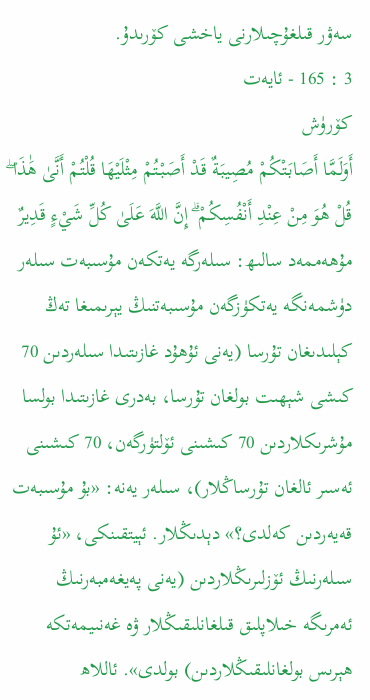سەۋر قىلغۇچىلارنى ياخشى كۆرىدۇ.
3 : 165 - ئايەت
كۆرۈش
أَوَلَمَّا أَصَابَتْكُمْ مُصِيبَةٌ قَدْ أَصَبْتُمْ مِثْلَيْهَا قُلْتُمْ أَنَّىٰ هَٰذَا ۖ قُلْ هُوَ مِنْ عِنْدِ أَنْفُسِكُمْ ۗ إِنَّ اللَّهَ عَلَىٰ كُلِّ شَيْءٍ قَدِيرٌ
مۇھەممەد سالىھ: سىلەرگە يەتكەن مۇسىبەت سىلەر دۈشمەنگە يەتكۈزگەن مۇسىبەتنىڭ يېرىمىغا تەڭ كېلىدىغان تۇرسا (يەنى ئۇھۇد غازىتىدا سىلەردىن 70 كىشى شېھىت بولغان تۇرسا، بەدرى غازىتىدا بولسا مۇشرىكلاردىن 70 كىشىنى ئۆلتۈرگەن، 70 كىشىنى ئەسىر ئالغان تۇرساڭلار)، سىلەر يەنە: «بۇ مۇسىبەت قەيەردىن كەلدى؟» دېدىڭلار. ئېيتقىنكى، «ئۇ سىلەرنىڭ ئۆزلىرىڭلاردىن (يەنى پەيغەمبەرنىڭ ئەمرىگە خىلاپلىق قىلغانلىقىڭلار ۋە غەنىيمەتكە ھېرىس بولغانلىقىڭلاردىن) بولدى». ئاللاھ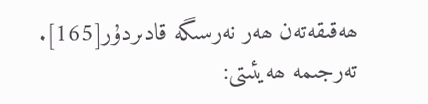ھەقىقەتەن ھەر نەرسىگە قادىردۇر[165].
تەرجىمە ھەيئىتى: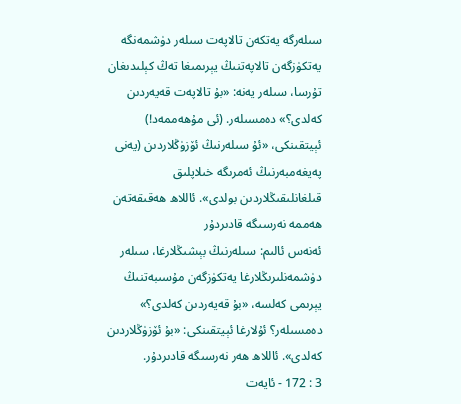سىلەرگە يەتكەن تالاپەت سىلەر دۈشمەنگە يەتكۈزگەن تالاپەتنىڭ يېرىمىغا تەڭ كېلىدىغان تۇرسا، سىلەر يەنە: «بۇ تالاپەت قەيەردىن كەلدى؟» دەمسىلەر. (ئى مۇھەممەد!) ئېيتقىنكى، «ئۇ سىلەرنىڭ ئۆزۈڭلاردىن (يەنى پەيغەمبەرنىڭ ئەمرىگە خىلاپلىق قىلغانلىقىڭلاردىن بولدى». ئاللاھ ھەقىقەتەن ھەممە نەرسىگە قادىردۇر
ئەنەس ئالىم: سىلەرنىڭ بېشىڭلارغا، سىلەر دۈشمەنلىرىڭلارغا يەتكۈزگەن مۇسىبەتنىڭ يېرىمى كەلسە، «بۇ قەيەردىن كەلدى؟» دەمسىلەر؟ ئۇلارغا ئېيتقىنكى: «بۇ ئۆزۈڭلاردىن كەلدى». ئاللاھ ھەر نەرسىگە قادىردۇر.
3 : 172 - ئايەت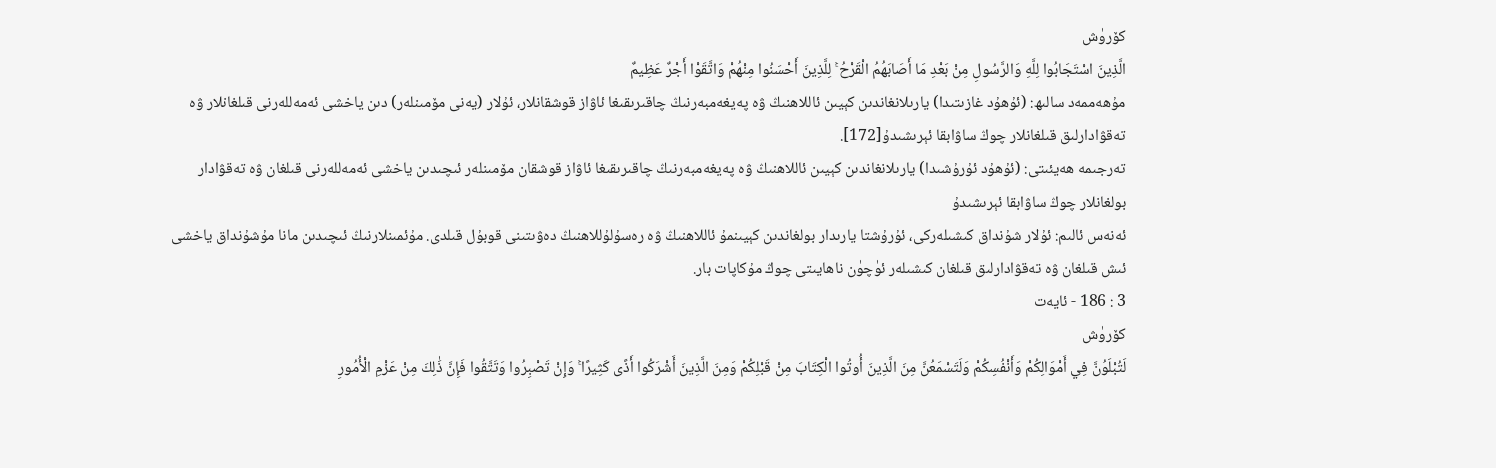كۆرۈش
الَّذِينَ اسْتَجَابُوا لِلَّهِ وَالرَّسُولِ مِنْ بَعْدِ مَا أَصَابَهُمُ الْقَرْحُ ۚ لِلَّذِينَ أَحْسَنُوا مِنْهُمْ وَاتَّقَوْا أَجْرٌ عَظِيمٌ
مۇھەممەد سالىھ: (ئۇھۇد غازىتىدا) يارىلانغاندىن كېيىن ئاللاھنىڭ ۋە پەيغەمبەرنىڭ چاقىرىقىغا ئاۋاز قوشقانلار، ئۇلار (يەنى مۆمىنلەر) دىن ياخشى ئەمەللەرنى قىلغانلار ۋە تەقۋادارلىق قىلغانلار چوڭ ساۋابقا ئېرىشىدۇ[172].
تەرجىمە ھەيئىتى: (ئۇھۇد ئۇرۇشىدا) يارىلانغاندىن كېيىن ئاللاھنىڭ ۋە پەيغەمبەرنىڭ چاقىرىقىغا ئاۋاز قوشقان مۆمىنلەر ئىچىدىن ياخشى ئەمەللەرنى قىلغان ۋە تەقۋادار بولغانلار چوڭ ساۋابقا ئېرىشىدۇ
ئەنەس ئالىم: ئۇلار شۇنداق كىشىلەركى، ئۇرۇشتا يارىدار بولغاندىن كېيىنمۇ ئاللاھنىڭ ۋە رەسۇلۇللاھنىڭ دەۋىتىنى قوبۇل قىلدى. مۇئمىنلارنىڭ ئىچىدىن مانا مۇشۇنداق ياخشى ئىش قىلغان ۋە تەقۋادارلىق قىلغان كىشىلەر ئۈچۈن ناھايىتى چوڭ مۇكاپات بار.
3 : 186 - ئايەت
كۆرۈش
لَتُبْلَوُنَّ فِي أَمْوَالِكُمْ وَأَنْفُسِكُمْ وَلَتَسْمَعُنَّ مِنَ الَّذِينَ أُوتُوا الْكِتَابَ مِنْ قَبْلِكُمْ وَمِنَ الَّذِينَ أَشْرَكُوا أَذًى كَثِيرًا ۚ وَإِنْ تَصْبِرُوا وَتَتَّقُوا فَإِنَّ ذَٰلِكَ مِنْ عَزْمِ الْأُمُورِ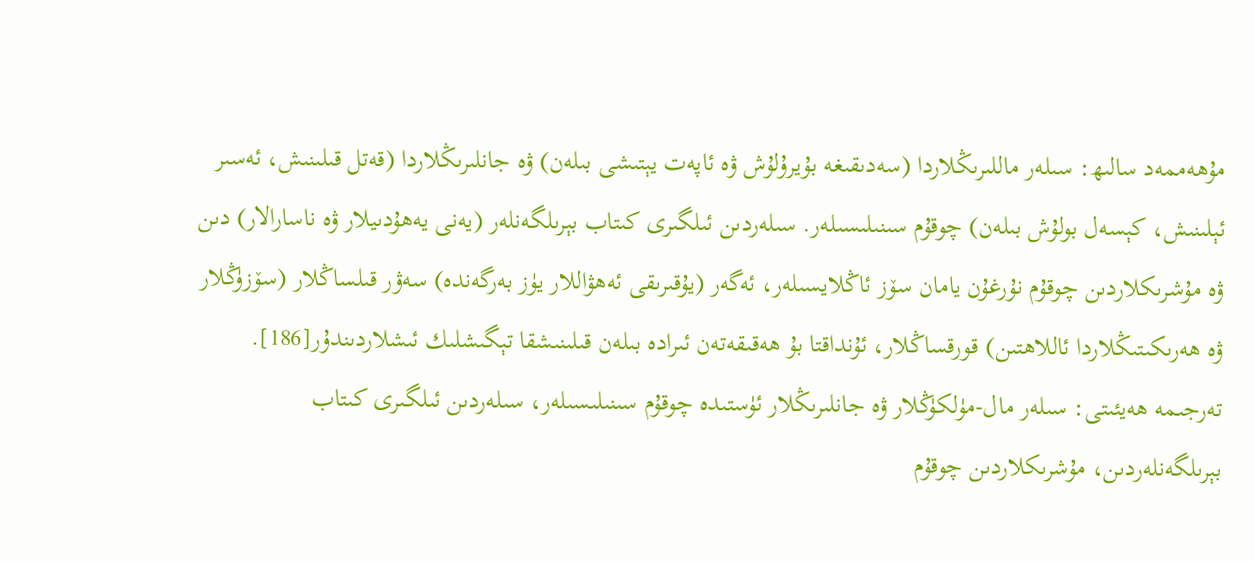مۇھەممەد سالىھ: سىلەر ماللىرىڭلاردا (سەدىقىغە بۇيرۇلۇش ۋە ئاپەت يېتىشى بىلەن) ۋە جانلىرىڭلاردا (قەتل قىلىنىش، ئەسىر ئېلىنىش، كېسەل بولۇش بىلەن) چوقۇم سىنىلىسىلەر. سىلەردىن ئىلگىرى كىتاب بېرىلگەنلەر (يەنى يەھۇدىيلار ۋە ناسارالار) دىن ۋە مۇشرىكلاردىن چوقۇم نۇرغۇن يامان سۆز ئاڭلايسىلەر، ئەگەر (يۇقىرىقى ئەھۋاللار يۈز بەرگەندە) سەۋر قىلساڭلار (سۆزۈڭلار ۋە ھەرىكىتىڭلاردا ئاللاھتىن) قورقساڭلار، ئۇنداقتا بۇ ھەقىقەتەن ئىرادە بىلەن قىلىنىشقا تېگىشلىك ئىشلاردىندۇر[186].
تەرجىمە ھەيئىتى: سىلەر مال-مۈلكۈڭلار ۋە جانلىرىڭلار ئۈستىدە چوقۇم سىنىلىسىلەر، سىلەردىن ئىلگىرى كىتاب بېرىلگەنلەردىن، مۇشرىكلاردىن چوقۇم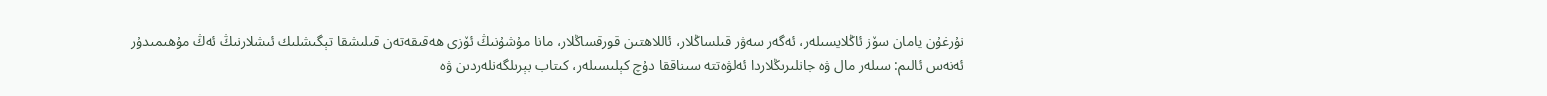نۇرغۇن يامان سۆز ئاڭلايسىلەر، ئەگەر سەۋر قىلساڭلار، ئاللاھتىن قورقساڭلار، مانا مۇشۇنىڭ ئۆزى ھەقىقەتەن قىلىشقا تېگىشلىك ئىشلارنىڭ ئەڭ مۇھىمىدۇر
ئەنەس ئالىم: سىلەر مال ۋە جانلىرىڭلاردا ئەلۋەتتە سىناققا دۇچ كېلىسىلەر، كىتاب بېرىلگەنلەردىن ۋە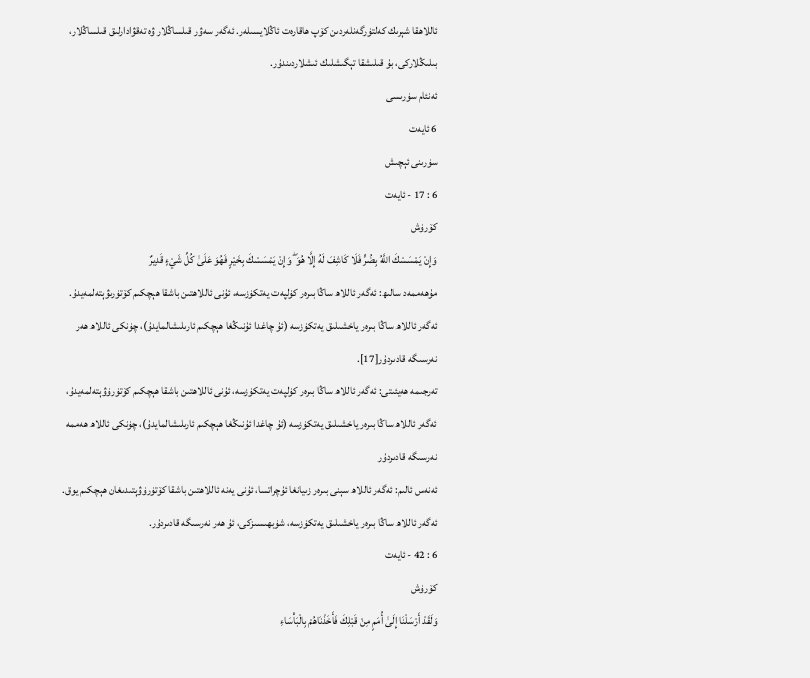ئاللاھقا شېرىك كەلتۈرگەنلەردىن كۆپ ھاقارەت ئاڭلايسىلەر. ئەگەر سەۋر قىلساڭلار ۋە تەقۋادارلىق قىلساڭلار، بىلىڭلاركى، بۇ قىلىشقا تېگىشلىك ئىشلاردىندۇر.
ئەنئام سۈرىسى
6 ئايەت
سۈرىنى ئېچىش
6 : 17 - ئايەت
كۆرۈش
وَإِنْ يَمْسَسْكَ اللَّهُ بِضُرٍّ فَلَا كَاشِفَ لَهُ إِلَّا هُوَ ۖ وَإِنْ يَمْسَسْكَ بِخَيْرٍ فَهُوَ عَلَىٰ كُلِّ شَيْءٍ قَدِيرٌ
مۇھەممەد سالىھ: ئەگەر ئاللاھ ساڭا بىرەر كۈلپەت يەتكۈزسە، ئۇنى ئاللاھتىن باشقا ھېچكىم كۆتۈرىۋېتەلمەيدۇ. ئەگەر ئاللاھ ساڭا بىرەر ياخشىلىق يەتكۈزسە (ئۇ چاغدا ئۇنىڭغا ھېچكىم ئارىلىشالمايدۇ)، چۈنكى ئاللاھ ھەر نەرسىگە قادىردۇر[17].
تەرجىمە ھەيئىتى: ئەگەر ئاللاھ ساڭا بىرەر كۈلپەت يەتكۈزسە، ئۇنى ئاللاھتىن باشقا ھېچكىم كۆتۈرۈۋېتەلمەيدۇ، ئەگەر ئاللاھ ساڭا بىرەر ياخشىلىق يەتكۈزسە (ئۇ چاغدا ئۇنىڭغا ھېچكىم ئارىلىشالمايدۇ)، چۈنكى ئاللاھ ھەممە نەرسىگە قادىردۇر
ئەنەس ئالىم: ئەگەر ئاللاھ سېنى بىرەر زىيانغا ئۇچراتسا، ئۇنى يەنە ئاللاھتىن باشقا كۆتۈرۈۋېتىدىغان ھېچكىم يوق. ئەگەر ئاللاھ ساڭا بىرەر ياخشىلىق يەتكۈزسە، شۈبھىسىزكى، ئۇ ھەر نەرسىگە قادىردۇر.
6 : 42 - ئايەت
كۆرۈش
وَلَقَدْ أَرْسَلْنَا إِلَىٰ أُمَمٍ مِنْ قَبْلِكَ فَأَخَذْنَاهُمْ بِالْبَأْسَاءِ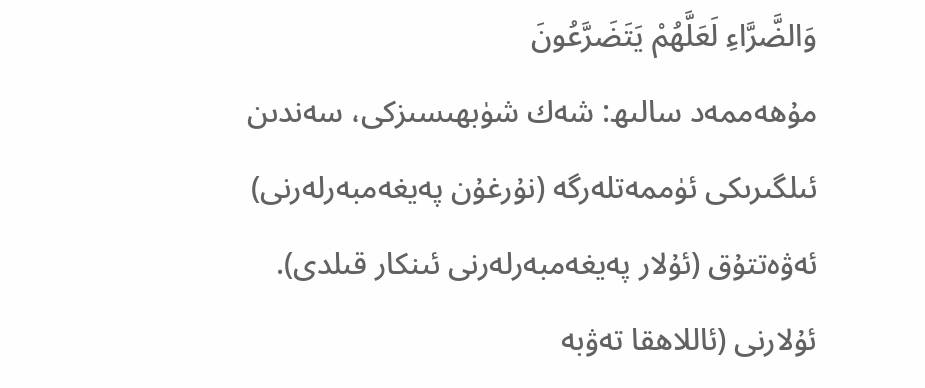وَالضَّرَّاءِ لَعَلَّهُمْ يَتَضَرَّعُونَ
مۇھەممەد سالىھ: شەك شۈبھىسىزكى، سەندىن ئىلگىرىكى ئۈممەتلەرگە (نۇرغۇن پەيغەمبەرلەرنى) ئەۋەتتۇق (ئۇلار پەيغەمبەرلەرنى ئىنكار قىلدى). ئۇلارنى (ئاللاھقا تەۋبە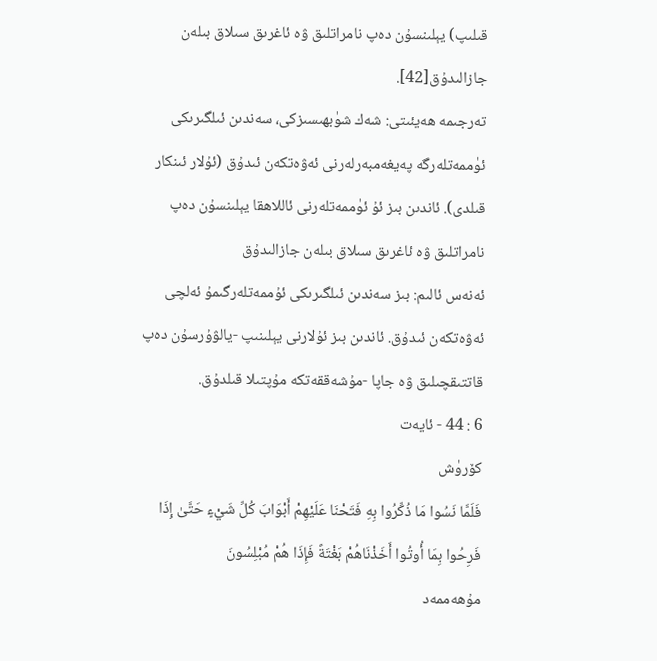قىلىپ) يېلىنسۇن دەپ نامراتلىق ۋە ئاغرىق سىلاق بىلەن جازالىدۇق[42].
تەرجىمە ھەيئىتى: شەك شۈبھىسىزكى، سەندىن ئىلگىرىكى ئۈممەتلەرگە پەيغەمبەرلەرنى ئەۋەتكەن ئىدۇق (ئۇلار ئىنكار قىلدى). ئاندىن بىز ئۇ ئۈممەتلەرنى ئاللاھقا يېلىنسۇن دەپ نامراتلىق ۋە ئاغرىق سىلاق بىلەن جازالىدۇق
ئەنەس ئالىم: بىز سەندىن ئىلگىرىكى ئۇممەتلەرگىمۇ ئەلچى ئەۋەتكەن ئىدۇق. ئاندىن بىز ئۇلارنى يېلىنىپ -يالۋۇرسۇن دەپ قاتتىقچىلىق ۋە جاپا -مۇشەققەتكە مۇپتىلا قىلدۇق.
6 : 44 - ئايەت
كۆرۈش
فَلَمَّا نَسُوا مَا ذُكِّرُوا بِهِ فَتَحْنَا عَلَيْهِمْ أَبْوَابَ كُلِّ شَيْءٍ حَتَّىٰ إِذَا فَرِحُوا بِمَا أُوتُوا أَخَذْنَاهُمْ بَغْتَةً فَإِذَا هُمْ مُبْلِسُونَ
مۇھەممەد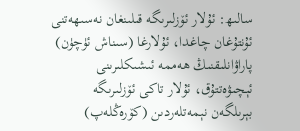سالىھ: ئۇلار ئۆزلىرىگە قىلىنغان نەسىھەتنى ئۇنتۇغان چاغدا، ئۇلارغا (سىناش ئۈچۈن) پاراۋانلىقنىڭ ھەممە ئىشىكلىرىنى ئېچىۋەتتۇق، ئۇلار تاكى ئۆزلىرىگە بېرىلگەن نېمەتلەردىن (كۆرەڭلەپ)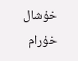خۇشال خۇرام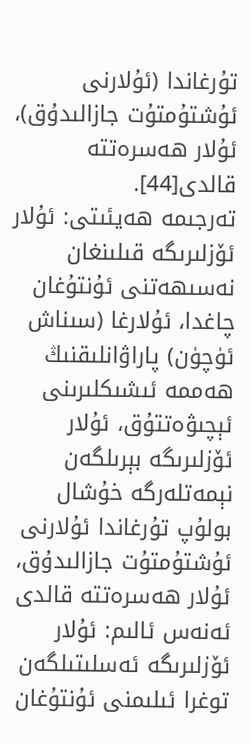تۇرغاندا (ئۇلارنى ئۇشتۇمتۇت جازالىدۇق)، ئۇلار ھەسرەتتە قالدى[44].
تەرجىمە ھەيئىتى: ئۇلار ئۆزلىرىگە قىلىنغان نەسىھەتنى ئۇنتۇغان چاغدا، ئۇلارغا (سىناش ئۈچۈن) پاراۋانلىقنىڭ ھەممە ئىشىكلىرىنى ئېچىۋەتتۇق، ئۇلار ئۆزلىرىگە بېرىلگەن نېمەتلەرگە خۇشال بولۇپ تۇرغاندا ئۇلارنى ئۇشتۇمتۇت جازالىدۇق، ئۇلار ھەسرەتتە قالدى
ئەنەس ئالىم: ئۇلار ئۆزلىرىگە ئەسلىتىلگەن توغرا ئىلىمنى ئۇنتۇغان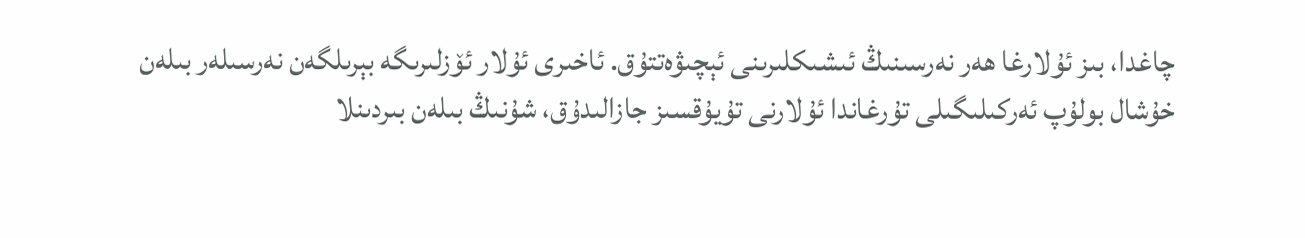چاغدا، بىز ئۇلارغا ھەر نەرسىنىڭ ئىشىكلىرىنى ئېچىۋەتتۇق. ئاخىرى ئۇلار ئۆزلىرىگە بېرىلگەن نەرسىلەر بىلەن خۇشال بولۇپ ئەركىلىگىلى تۇرغاندا ئۇلارنى تۇيۇقسىز جازالىدۇق، شۇنىڭ بىلەن بىردىنلا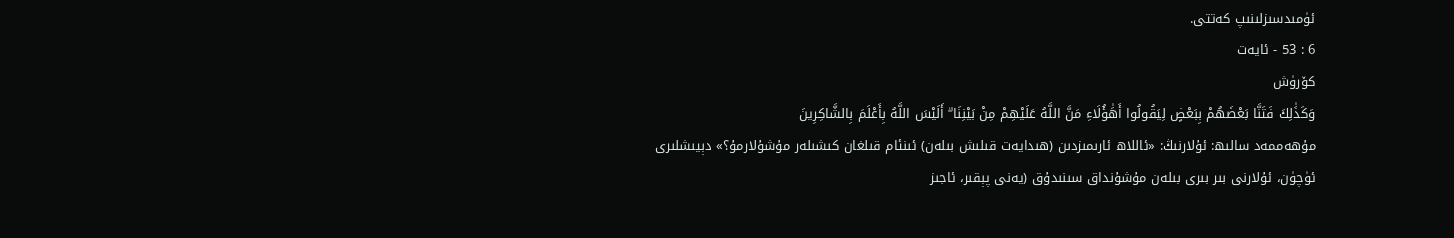ئۈمىدسىزلىنىپ كەتتى.
6 : 53 - ئايەت
كۆرۈش
وَكَذَٰلِكَ فَتَنَّا بَعْضَهُمْ بِبَعْضٍ لِيَقُولُوا أَهَٰؤُلَاءِ مَنَّ اللَّهُ عَلَيْهِمْ مِنْ بَيْنِنَا ۗ أَلَيْسَ اللَّهُ بِأَعْلَمَ بِالشَّاكِرِينَ
مۇھەممەد سالىھ: ئۇلارنىڭ: «ئاللاھ ئارىمىزدىن (ھىدايەت قىلىش بىلەن) ئىنئام قىلغان كىشىلەر مۇشۇلارمۇ؟» دېيىشلىرى ئۈچۈن، ئۇلارنى بىر بىرى بىلەن مۇشۇنداق سىنىدۇق (يەنى پېقىر، ئاجىز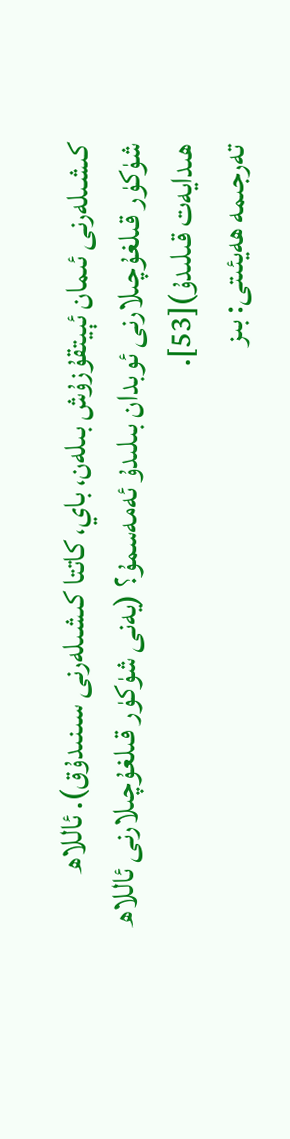كىشىلەرنى ئىمان ئېيتقۇزۇش بىلەن، باي، كاتتا كىشىلەرنى سىنىدۇق). ئاللاھ شۈكۈر قىلغۇچىلارنى ئوبدان بىلىدۇ ئەمەسمۇ؟ (يەنى شۈكۈر قىلغۇچىلارنى ئاللاھ ھىدايەت قىلىدۇ)[53].
تەرجىمە ھەيئىتى: بىز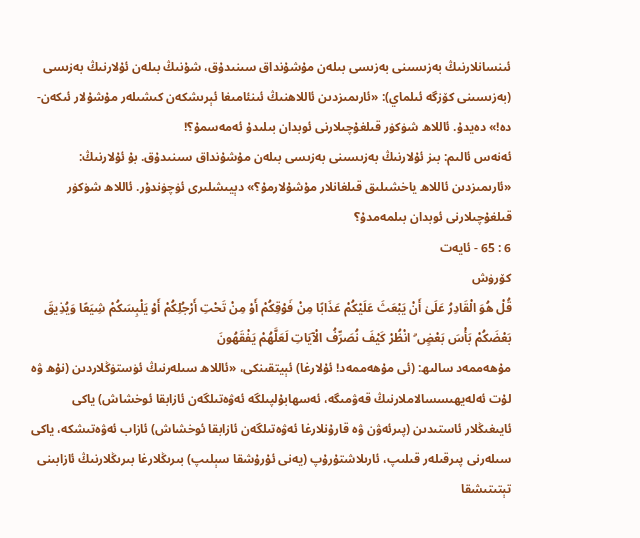ئىنسانلارنىڭ بەزىسىنى بەزىسى بىلەن مۇشۇنداق سىنىدۇق، شۇنىڭ بىلەن ئۇلارنىڭ بەزىسى (بەزىسىنى كۆزگە ئىلماي): «ئارىمىزدىن ئاللاھنىڭ ئىنئامىغا ئېرىشكەن كىشىلەر مۇشۇلار ئىكەن-دە!» دەيدۇ. ئاللاھ شۈكۈر قىلغۇچىلارنى ئوبدان بىلىدۇ ئەمەسمۇ؟!
ئەنەس ئالىم: بىز ئۇلارنىڭ بەزىسىنى بەزىسى بىلەن مۇشۇنداق سىنىدۇق. بۇ ئۇلارنىڭ: «ئارىمىزدىن ئاللاھ ياخشىلىق قىلغانلار مۇشۇلارمۇ؟» دېيىشلىرى ئۈچۈندۇر. ئاللاھ شۈكۈر قىلغۇچىلارنى ئوبدان بىلمەمدۇ؟
6 : 65 - ئايەت
كۆرۈش
قُلْ هُوَ الْقَادِرُ عَلَىٰ أَنْ يَبْعَثَ عَلَيْكُمْ عَذَابًا مِنْ فَوْقِكُمْ أَوْ مِنْ تَحْتِ أَرْجُلِكُمْ أَوْ يَلْبِسَكُمْ شِيَعًا وَيُذِيقَ بَعْضَكُمْ بَأْسَ بَعْضٍ ۗ انْظُرْ كَيْفَ نُصَرِّفُ الْآيَاتِ لَعَلَّهُمْ يَفْقَهُونَ
مۇھەممەد سالىھ: (ئى مۇھەممەد! ئۇلارغا) ئېيتقىنكى، «ئاللاھ سىلەرنىڭ ئۈستۈڭلاردىن (نۇھ ۋە لۇت ئەلەيھىسسالاملارنىڭ قەۋمىگە، ئەسھابۇلپىلگە ئەۋەتىلگەن ئازابقا ئوخشاش) ياكى ئايىغىڭلار ئاستىدىن (پىرئەۋن ۋە قارۇنلارغا ئەۋەتىلگەن ئازابقا ئوخشاش) ئازاب ئەۋەتىشكە، ياكى سىلەرنى پىرقىلەر قىلىپ، ئارىلاشتۇرۇپ (يەنى ئۇرۇشقا سېلىپ) بىرىڭلارغا بىرىڭلارنىڭ ئازابىنى تېتىتىشقا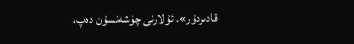قادىردۇر». ئۇلارنى چۈشەنسۇن دەپ،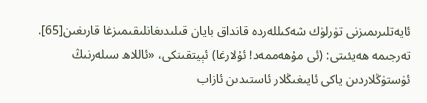ئايەتلىرىمىزنى تۈرلۈك شەكىللەردە قانداق بايان قىلىدىغانلىقىمىزغا قارىغىن[65].
تەرجىمە ھەيئىتى: (ئى مۇھەممەد! ئۇلارغا) ئېيتقىنكى، «ئاللاھ سىلەرنىڭ ئۈستۈڭلاردىن ياكى ئايىغىڭلار ئاستىدىن ئازاب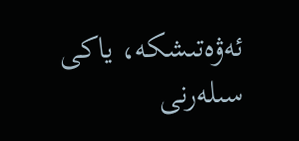ئەۋەتىشكە، ياكى سىلەرنى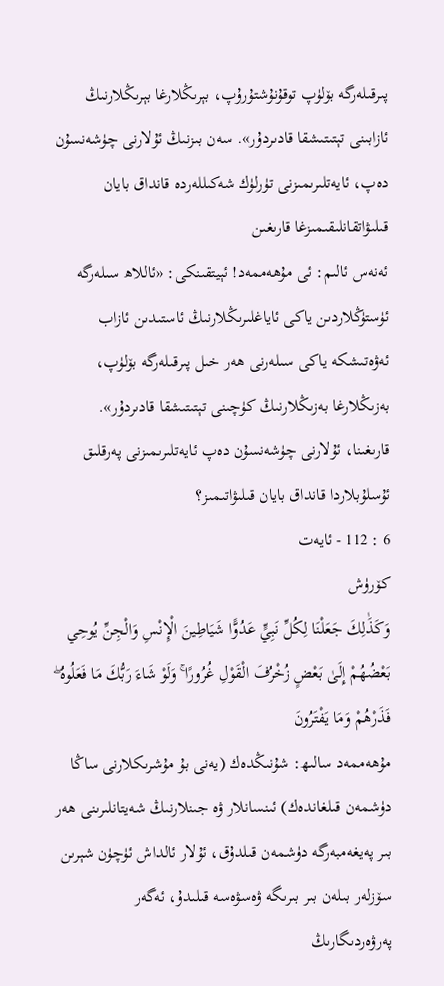پىرقىلەرگە بۆلۈپ توقۇنۇشتۇرۇپ، بېرىڭلارغا بېرىڭلارنىڭ ئازابىنى تېتىتىشقا قادىردۇر». سەن بىزنىڭ ئۇلارنى چۈشەنسۇن دەپ، ئايەتلىرىمىزنى تۈرلۈك شەكىللەردە قانداق بايان قىلىۋاتقانلىقىمىزغا قارىغىن
ئەنەس ئالىم: ئى مۇھەممەد! ئېيتقىنكى: «ئاللاھ سىلەرگە ئۈستۈڭلاردىن ياكى ئاياغلىرىڭلارنىڭ ئاستىدىن ئازاب ئەۋەتىشكە ياكى سىلەرنى ھەر خىل پىرقىلەرگە بۆلۈپ، بەزىڭلارغا بەزىڭلارنىڭ كۈچىنى تېتىتىشقا قادىردۇر». قارىغىنا، ئۇلارنى چۈشەنسۇن دەپ ئايەتلىرىمىزنى پەرقلىق ئۇسلۇبلاردا قانداق بايان قىلىۋاتىمىز؟
6 : 112 - ئايەت
كۆرۈش
وَكَذَٰلِكَ جَعَلْنَا لِكُلِّ نَبِيٍّ عَدُوًّا شَيَاطِينَ الْإِنْسِ وَالْجِنِّ يُوحِي بَعْضُهُمْ إِلَىٰ بَعْضٍ زُخْرُفَ الْقَوْلِ غُرُورًا ۚ وَلَوْ شَاءَ رَبُّكَ مَا فَعَلُوهُ ۖ فَذَرْهُمْ وَمَا يَفْتَرُونَ
مۇھەممەد سالىھ: شۇنىڭدەك (يەنى بۇ مۇشرىكلارنى ساڭا دۈشمەن قىلغاندەك) ئىنسانلار ۋە جىنلارنىڭ شەيتانلىرىنى ھەر بىر پەيغەمبەرگە دۈشمەن قىلدۇق، ئۇلار ئالداش ئۈچۈن شېرىن سۆزلەر بىلەن بىر بىرىگە ۋەسۋەسە قىلىدۇ، ئەگەر پەرۋەردىگارىڭ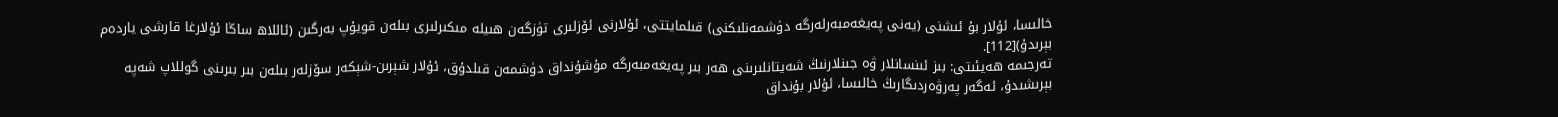خالىسا، ئۇلار بۇ ئىشنى (يەنى پەيغەمبەرلەرگە دۈشمەنلىكنى) قىلمايتتى، ئۇلارنى ئۆزلىرى تۈزگەن ھىيلە مىكىرلىرى بىلەن قويۇپ بەرگىن (ئاللاھ ساڭا ئۇلارغا قارشى ياردەم بېرىدۇ)[112].
تەرجىمە ھەيئىتى: بىز ئىنسانلار ۋە جىنلارنىڭ شەيتانلىرىنى ھەر بىر پەيغەمبەرگە مۇشۇنداق دۈشمەن قىلدۇق، ئۇلار شېرىن-شېكەر سۆزلەر بىلەن بىر بىرىنى گوللاپ شەپە بېرىشىدۇ، ئەگەر پەرۋەردىگارىڭ خالىسا، ئۇلار بۇنداق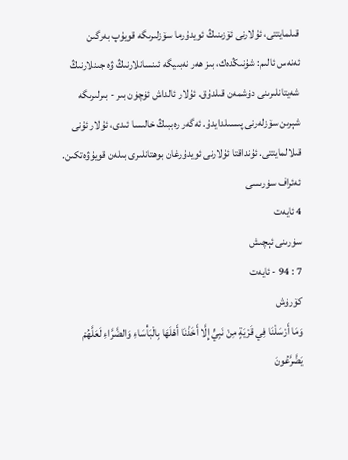قىلمايتتى، ئۇلارنى ئۆزىنىڭ ئويدۇرما سۆزلىرىگە قويۇپ بەرگىن
ئەنەس ئالىم: شۇنىڭدەك، بىز ھەر نەبىيگە ئىنسانلارنىڭ ۋە جىنلارنىڭ شەيتانلىرىنى دۈشمەن قىلدۇق. ئۇلار ئالداش ئۈچۈن بىر - بىرلىرىگە شېرىن سۆزلەرنى پىسىلدايدۇ. ئەگەر رەببىڭ خالىسا ئىدى، ئۇلار ئۇنى قىلالمايتتى. ئۇنداقتا ئۇلارنى ئويدۇرغان بوھتانلىرى بىلەن قويۇۋەتكىن.
ئەئراف سۈرىسى
4 ئايەت
سۈرىنى ئېچىش
7 : 94 - ئايەت
كۆرۈش
وَمَا أَرْسَلْنَا فِي قَرْيَةٍ مِنْ نَبِيٍّ إِلَّا أَخَذْنَا أَهْلَهَا بِالْبَأْسَاءِ وَالضَّرَّاءِ لَعَلَّهُمْ يَضَّرَّعُونَ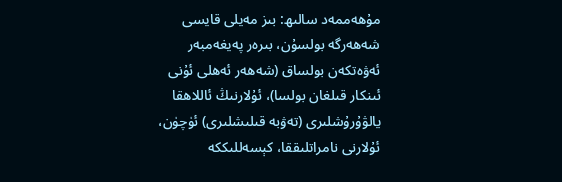مۇھەممەد سالىھ: بىز مەيلى قايسى شەھەرگە بولسۇن، بىرەر پەيغەمبەر ئەۋەتكەن بولساق (شەھەر ئەھلى ئۇنى ئىنكار قىلغان بولسا)، ئۇلارنىڭ ئاللاھقا يالۋۇرۇشلىرى (تەۋبە قىلىشلىرى) ئۈچۈن، ئۇلارنى نامراتلىققا، كېسەللىككە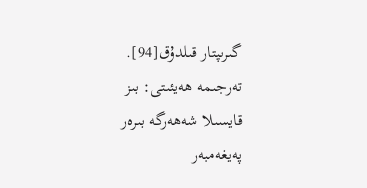گىرىپتار قىلدۇق[94].
تەرجىمە ھەيئىتى: بىز قايسىلا شەھەرگە بىرەر پەيغەمبەر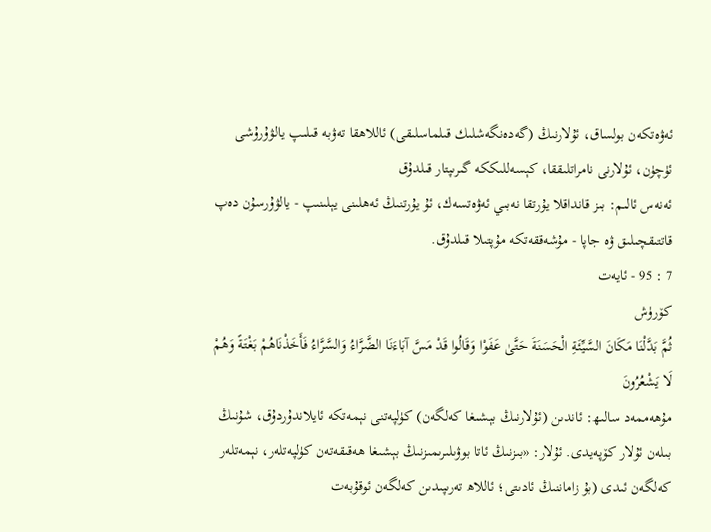ئەۋەتكەن بولساق، ئۇلارنىڭ (گەدەنگەشلىك قىلماسلىقى) ئاللاھقا تەۋبە قىلىپ يالۋۇرۇشى ئۈچۈن، ئۇلارنى نامراتلىققا، كېسەللىككە گىرىپتار قىلدۇق
ئەنەس ئالىم: بىز قانداقلا يۇرتقا نەبىي ئەۋەتسەك، ئۇ يۇرتنىڭ ئەھلىنى يېلىنىپ - يالۋۇرسۇن دەپ قاتتىقچىلىق ۋە جاپا - مۇشەققەتكە مۇپتىلا قىلدۇق.
7 : 95 - ئايەت
كۆرۈش
ثُمَّ بَدَّلْنَا مَكَانَ السَّيِّئَةِ الْحَسَنَةَ حَتَّىٰ عَفَوْا وَقَالُوا قَدْ مَسَّ آبَاءَنَا الضَّرَّاءُ وَالسَّرَّاءُ فَأَخَذْنَاهُمْ بَغْتَةً وَهُمْ لَا يَشْعُرُونَ
مۇھەممەد سالىھ: ئاندىن (ئۇلارنىڭ بېشىغا كەلگەن) كۈلپەتنى نېمەتكە ئايلاندۇردۇق، شۇنىڭ بىلەن ئۇلار كۆپەيدى. ئۇلار: «بىزنىڭ ئاتا بوۋىلىرىمىزنىڭ بېشىغا ھەقىقەتەن كۈلپەتلەر، نېمەتلەر كەلگەن ئىدى (بۇ زاماننىڭ ئادىتى؛ ئاللاھ تەرىپىدىن كەلگەن ئوقۇبەت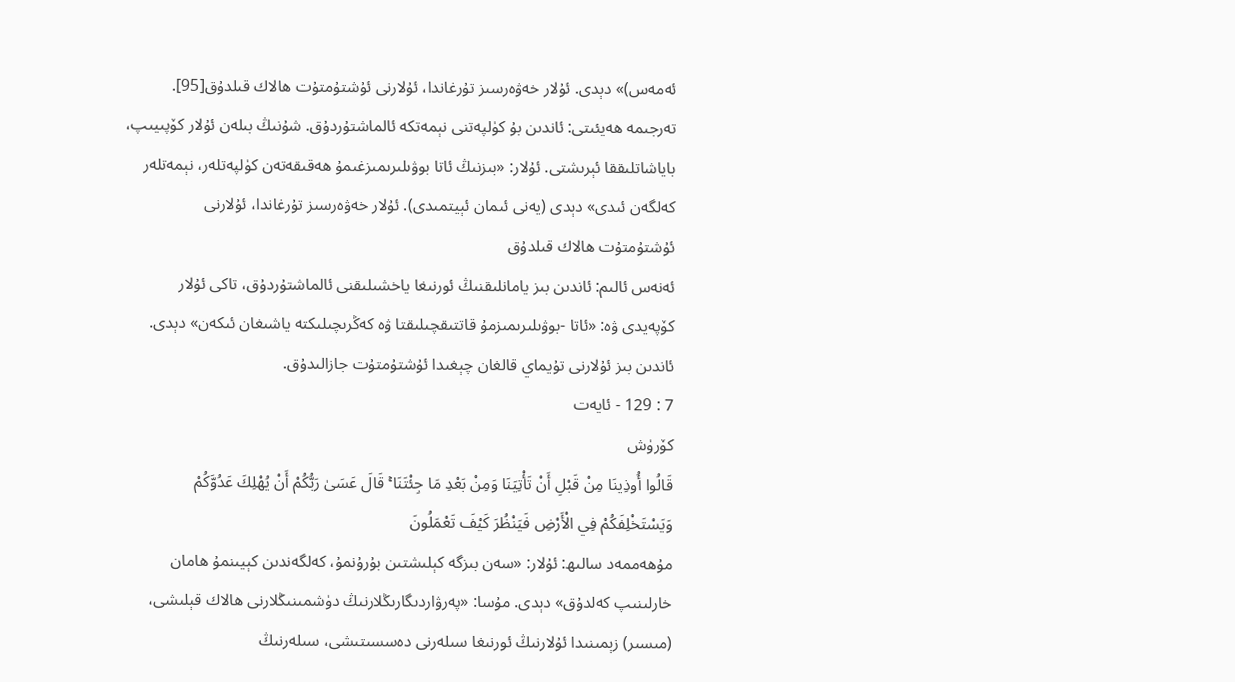ئەمەس)» دېدى. ئۇلار خەۋەرسىز تۇرغاندا، ئۇلارنى ئۇشتۇمتۇت ھالاك قىلدۇق[95].
تەرجىمە ھەيئىتى: ئاندىن بۇ كۈلپەتنى نېمەتكە ئالماشتۇردۇق. شۇنىڭ بىلەن ئۇلار كۆپىيىپ، باياشاتلىققا ئېرىشتى. ئۇلار: «بىزنىڭ ئاتا بوۋىلىرىمىزغىمۇ ھەقىقەتەن كۈلپەتلەر، نېمەتلەر كەلگەن ئىدى» دېدى (يەنى ئىمان ئېيتمىدى). ئۇلار خەۋەرسىز تۇرغاندا، ئۇلارنى ئۇشتۇمتۇت ھالاك قىلدۇق
ئەنەس ئالىم: ئاندىن بىز يامانلىقنىڭ ئورنىغا ياخشىلىقنى ئالماشتۇردۇق، تاكى ئۇلار كۆپەيدى ۋە: «ئاتا -بوۋىلىرىمىزمۇ قاتتىقچىلىقتا ۋە كەڭرىچىلىكتە ياشىغان ئىكەن» دېدى. ئاندىن بىز ئۇلارنى تۇيماي قالغان چېغىدا ئۇشتۇمتۇت جازالىدۇق.
7 : 129 - ئايەت
كۆرۈش
قَالُوا أُوذِينَا مِنْ قَبْلِ أَنْ تَأْتِيَنَا وَمِنْ بَعْدِ مَا جِئْتَنَا ۚ قَالَ عَسَىٰ رَبُّكُمْ أَنْ يُهْلِكَ عَدُوَّكُمْ وَيَسْتَخْلِفَكُمْ فِي الْأَرْضِ فَيَنْظُرَ كَيْفَ تَعْمَلُونَ
مۇھەممەد سالىھ: ئۇلار: «سەن بىزگە كېلىشتىن بۇرۇنمۇ، كەلگەندىن كېيىنمۇ ھامان خارلىنىپ كەلدۇق» دېدى. مۇسا: «پەرۋاردىگارىڭلارنىڭ دۈشمىنىڭلارنى ھالاك قېلىشى، (مىسىر) زېمىنىدا ئۇلارنىڭ ئورنىغا سىلەرنى دەسسىتىشى، سىلەرنىڭ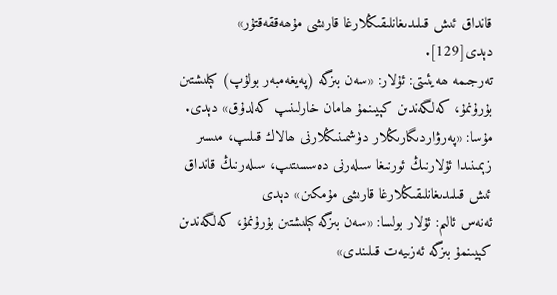قانداق ئىش قىلىدىغانلىقىڭلارغا قارىشى مۇھەققەقتۇر» دېدى[129].
تەرجىمە ھەيئىتى: ئۇلار: «سەن بىزگە (پەيغەمبەر بولۇپ) كېلىشتىن بۇرۇنمۇ، كەلگەندىن كېيىنمۇ ھامان خارلىنىپ كەلدۇق» دېدى. مۇسا: «پەرۋاردىگارىڭلار دۈشمىنىڭلارنى ھالاك قىلىپ، مىسىر زېمىنىدا ئۇلارنىڭ ئورنىغا سىلەرنى دەسسىتىپ، سىلەرنىڭ قانداق ئىش قىلىدىغانلىقىڭلارغا قارىشى مۇمكىن» دېدى
ئەنەس ئالىم: ئۇلار بولسا: «سەن بىزگە كېلىشتىن بۇرۇنمۇ، كەلگەندىن كېيىنمۇ بىزگە ئەزىيەت قىلىندى»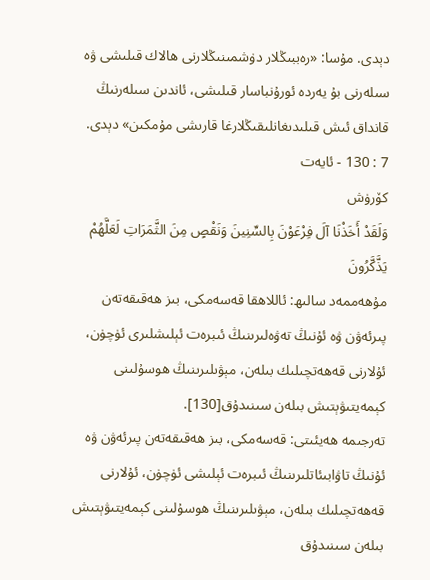دېدى. مۇسا: «رەببىڭلار دۈشمىنىڭلارنى ھالاك قىلىشى ۋە سىلەرنى بۇ يەردە ئورۇنباسار قىلىشى، ئاندىن سىلەرنىڭ قانداق ئىش قىلىدىغانلىقىڭلارغا قارىشى مۇمكىن» دېدى.
7 : 130 - ئايەت
كۆرۈش
وَلَقَدْ أَخَذْنَا آلَ فِرْعَوْنَ بِالسِّنِينَ وَنَقْصٍ مِنَ الثَّمَرَاتِ لَعَلَّهُمْ يَذَّكَّرُونَ
مۇھەممەد سالىھ: ئاللاھقا قەسەمكى، بىز ھەقىقەتەن پىرئەۋن ۋە ئۇنىڭ تەۋەلىرىنىڭ ئىبرەت ئېلىشلىرى ئۈچۈن، ئۇلارنى قەھەتچىلىك بىلەن، مېۋىلىرىنىڭ ھوسۇلىنى كېمەيتىۋېتىش بىلەن سىنىدۇق[130].
تەرجىمە ھەيئىتى: قەسەمكى، بىز ھەقىقەتەن پىرئەۋن ۋە ئۇنىڭ تاۋابىئاتلىرىنىڭ ئىبرەت ئېلىشى ئۈچۈن، ئۇلارنى قەھەتچىلىك بىلەن، مېۋىلىرىنىڭ ھوسۇلىنى كېمەيتىۋېتىش بىلەن سىنىدۇق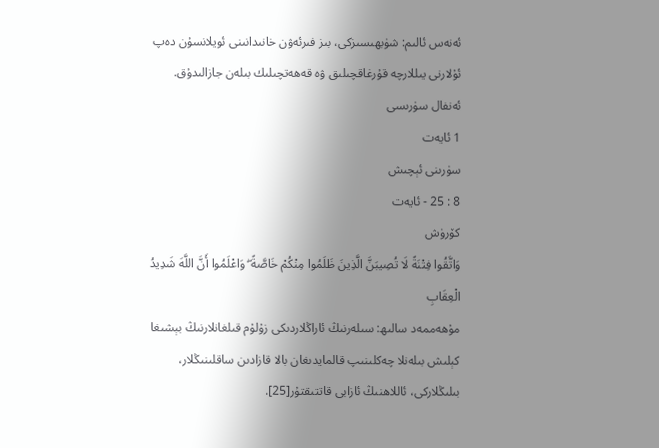ئەنەس ئالىم: شۈبھىسىزكى، بىز فىرئەۋن خانىدانىنى ئويلانسۇن دەپ ئۇلارنى يىللارچە قۇرغاقچىلىق ۋە قەھەتچىلىك بىلەن جازالىدۇق.
ئەنفال سۈرىسى
1 ئايەت
سۈرىنى ئېچىش
8 : 25 - ئايەت
كۆرۈش
وَاتَّقُوا فِتْنَةً لَا تُصِيبَنَّ الَّذِينَ ظَلَمُوا مِنْكُمْ خَاصَّةً ۖ وَاعْلَمُوا أَنَّ اللَّهَ شَدِيدُ الْعِقَابِ
مۇھەممەد سالىھ: سىلەرنىڭ ئاراڭلاردىكى زۇلۇم قىلغانلارنىڭ بېشىغا كېلىش بىلەنلا چەكلىنىپ قالمايدىغان بالا قازادىن ساقلىنىڭلار، بىلىڭلاركى، ئاللاھنىڭ ئازابى قاتتىقتۇر[25].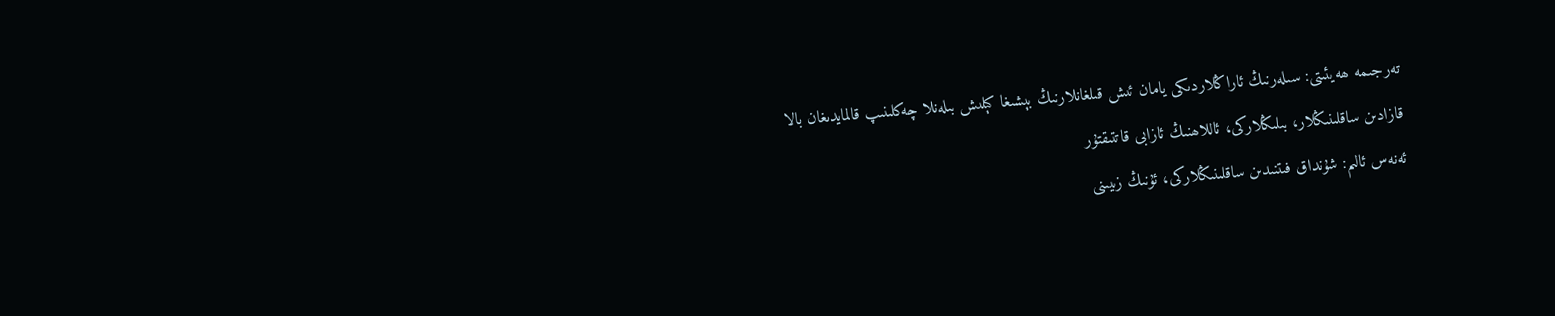تەرجىمە ھەيئىتى: سىلەرنىڭ ئاراڭلاردىكى يامان ئىش قىلغانلارنىڭ بېشىغا كېلىش بىلەنلا چەكلىنىپ قالمايدىغان بالا قازادىن ساقلىنىڭلار، بىلىڭلاركى، ئاللاھنىڭ ئازابى قاتتىقتۇر
ئەنەس ئالىم: شۇنداق فىتنىدىن ساقلىنىڭلاركى، ئۇنىڭ زىيىنى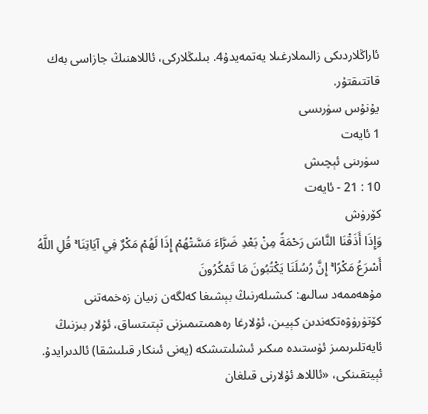ئاراڭلاردىكى زالىملارغىلا يەتمەيدۇ4. بىلىڭلاركى، ئاللاھنىڭ جازاسى بەك قاتتىقتۇر.
يۇنۇس سۈرىسى
1 ئايەت
سۈرىنى ئېچىش
10 : 21 - ئايەت
كۆرۈش
وَإِذَا أَذَقْنَا النَّاسَ رَحْمَةً مِنْ بَعْدِ ضَرَّاءَ مَسَّتْهُمْ إِذَا لَهُمْ مَكْرٌ فِي آيَاتِنَا ۚ قُلِ اللَّهُ أَسْرَعُ مَكْرًا ۚ إِنَّ رُسُلَنَا يَكْتُبُونَ مَا تَمْكُرُونَ
مۇھەممەد سالىھ: كىشىلەرنىڭ بېشىغا كەلگەن زىيان زەخمەتنى كۆتۈرۈۋەتكەندىن كېيىن، ئۇلارغا رەھمىتىمىزنى تېتىتساق، ئۇلار بىزنىڭ ئايەتلىرىمىز ئۈستىدە مىكىر ئىشلىتىشكە (يەنى ئىنكار قىلىشقا) ئالدىرايدۇ. ئېيتقىنكى، «ئاللاھ ئۇلارنى قىلغان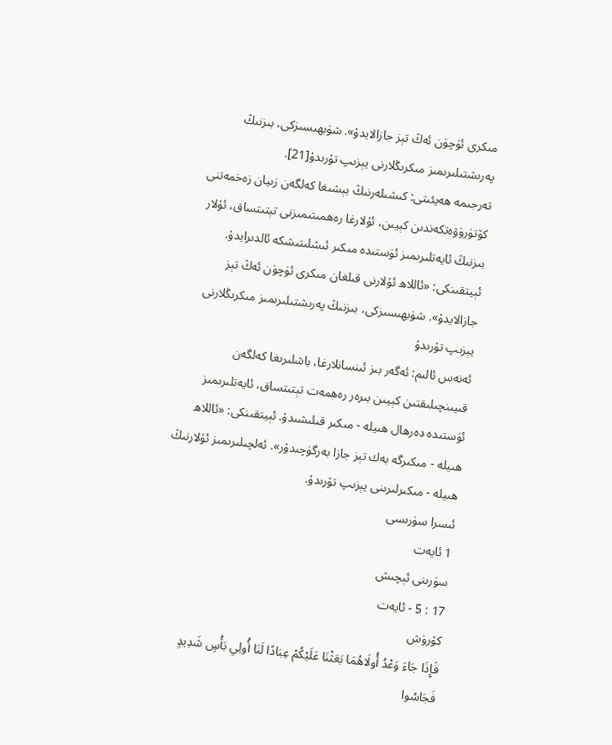مىكرى ئۈچۈن ئەڭ تېز جازالايدۇ». شۈبھىسىزكى، بىزنىڭ پەرىشتىلىرىمىز مىكرىڭلارنى يېزىپ تۇرىدۇ[21].
تەرجىمە ھەيئىتى: كىشىلەرنىڭ بېشىغا كەلگەن زىيان زەخمەتنى كۆتۈرۈۋەتكەندىن كېيىن، ئۇلارغا رەھمىتىمىزنى تېتىتساق، ئۇلار بىزنىڭ ئايەتلىرىمىز ئۈستىدە مىكىر ئىشلىتىشكە ئالدىرايدۇ. ئېيتقىنكى: «ئاللاھ ئۇلارنى قىلغان مىكرى ئۈچۈن ئەڭ تېز جازالايدۇ». شۈبھىسىزكى، بىزنىڭ پەرىشتىلىرىمىز مىكرىڭلارنى يېزىپ تۇرىدۇ
ئەنەس ئالىم: ئەگەر بىز ئىنسانلارغا، باشلىرىغا كەلگەن قىيىنچىلىقتىن كېيىن بىرەر رەھمەت تېتىتساق، ئايەتلىرىمىز ئۈستىدە دەرھال ھىيلە - مىكىر قىلىشىدۇ. ئېيتقىنكى: «ئاللاھ ھىيلە - مىكىرگە بەك تېز جازا بەرگۈچىدۇر». ئەلچىلىرىمىز ئۇلارنىڭ ھىيلە - مىكىرلىرىنى يېزىپ تۇرىدۇ.
ئىسرا سۈرىسى
1 ئايەت
سۈرىنى ئېچىش
17 : 5 - ئايەت
كۆرۈش
فَإِذَا جَاءَ وَعْدُ أُولَاهُمَا بَعَثْنَا عَلَيْكُمْ عِبَادًا لَنَا أُولِي بَأْسٍ شَدِيدٍ فَجَاسُوا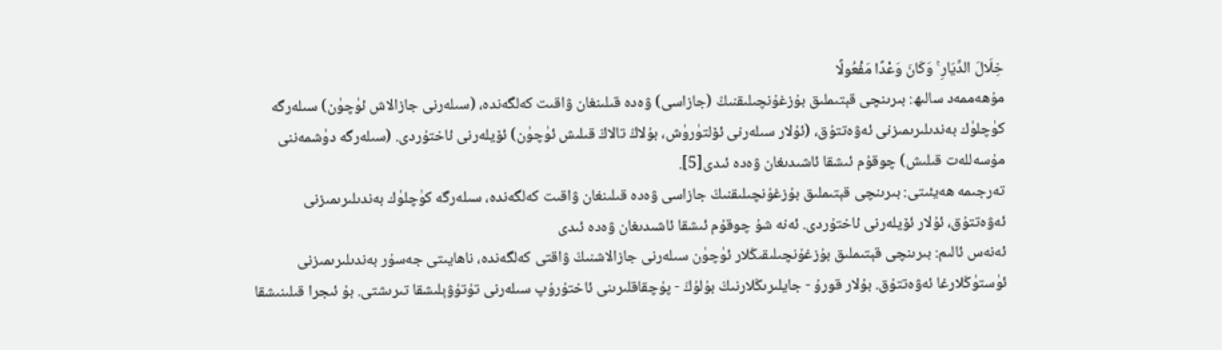خِلَالَ الدِّيَارِ ۚ وَكَانَ وَعْدًا مَفْعُولًا
مۇھەممەد سالىھ: بىرىنچى قېتىملىق بۇزغۇنچىلىقنىڭ (جازاسى) ۋەدە قىلىنغان ۋاقىت كەلگەندە، (سىلەرنى جازالاش ئۈچۈن) سىلەرگە كۈچلۈك بەندىلىرىمىزنى ئەۋەتتۇق، (ئۇلار سىلەرنى ئۆلتۈرۈش، بۇلاڭ تالاڭ قىلىش ئۈچۈن) ئۆيلەرنى ئاختۇردى. (سىلەرگە دۈشمەننى مۇسەللەت قىلىش) چوقۇم ئىشقا ئاشىدىغان ۋەدە ئىدى[5].
تەرجىمە ھەيئىتى: بىرىنچى قېتىملىق بۇزغۇنچىلىقنىڭ جازاسى ۋەدە قىلىنغان ۋاقىت كەلگەندە، سىلەرگە كۈچلۈك بەندىلىرىمىزنى ئەۋەتتۇق، ئۇلار ئۆيلەرنى ئاختۇردى. ئەنە شۇ چوقۇم ئىشقا ئاشىدىغان ۋەدە ئىدى
ئەنەس ئالىم: بىرىنچى قېتىملىق بۇزغۇنچىلىقىڭلار ئۈچۈن سىلەرنى جازالاشنىڭ ۋاقتى كەلگەندە، ناھايىتى جەسۇر بەندىلىرىمىزنى ئۈستۈڭلارغا ئەۋەتتۇق. بۇلار قورۇ - جايلىرىڭلارنىڭ بۇلۇڭ - پۇچقاقلىرىنى ئاختۇرۇپ سىلەرنى تۇتۇۋېلىشقا تىرىشتى. بۇ ئىجرا قىلىنىشقا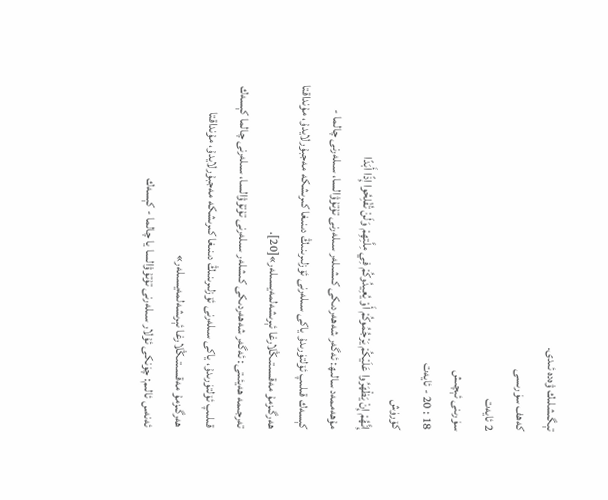تېگىشلىك ۋەدە ئىدى.
كەھف سۈرىسى
2 ئايەت
سۈرىنى ئېچىش
18 : 20 - ئايەت
كۆرۈش
إِنَّهُمْ إِنْ يَظْهَرُوا عَلَيْكُمْ يَرْجُمُوكُمْ أَوْ يُعِيدُوكُمْ فِي مِلَّتِهِمْ وَلَنْ تُفْلِحُوا إِذًا أَبَدًا
مۇھەممەد سالىھ: ئەگەر شەھەردىكى كىشىلەر سىلەرنى تۇتۇۋالسا، سىلەرنى چالما - كېسەك قىلىپ ئۆلتۈرىدۇ ياكى سىلەرنى ئۆزلىرىنىڭ دىنىغا كىرىشكە مەجبۇرلايدۇ، مۇنداقتا ھەرگىزمۇ مەقسىتىڭلارغا ئېرىشەلمەيسىلەر»[20].
تەرجىمە ھەيئىتى: ئەگەر شەھەردىكى كىشلەر سىلەرنى تۇتۇۋالسا، سىلەرنى چالما كېسەك قىلىپ ئۆلتۈرىدۇ، ياكى سىلەرنى ئۆزلىرىنىڭ دىنىغا كىرىشكە مەجبۇرلايدۇ، مۇنداقتا ھەرگىزمۇ مەقسىتىڭلارغا ئېرىشەلمەيسىلەر»
ئەنەس ئالىم: چۈنكى ئۇلار سىلەرنى تۇتۇۋالسا يا چالما - كېسەك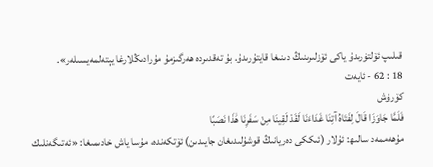قىلىپ ئۆلتۈرىدۇ ياكى ئۆزلىرىنىڭ دىنىغا قايتۇرىدۇ. بۇ تەقدىردە ھەرگىزمۇ مۇرادىڭلارغا يېتەلمەيسىلەر».
18 : 62 - ئايەت
كۆرۈش
فَلَمَّا جَاوَزَا قَالَ لِفَتَاهُ آتِنَا غَدَاءَنَا لَقَدْ لَقِينَا مِنْ سَفَرِنَا هَٰذَا نَصَبًا
مۇھەممەد سالىھ: ئۇلار (ئىككى دەريانىڭ قوشۇلىدىغان جايىدىن) ئۆتكەندە، مۇسا ياش خادىمىغا: «ئەتىگەنلىك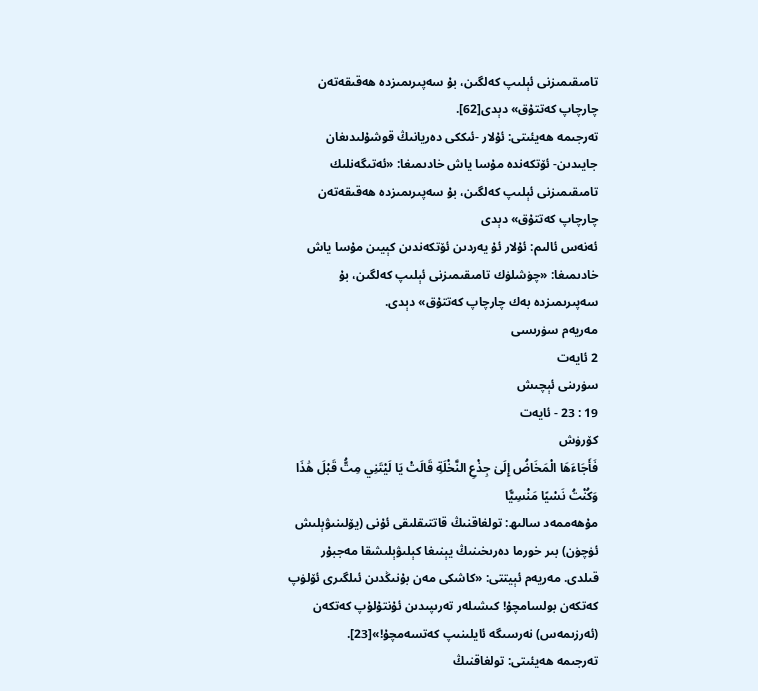تامىقىمىزنى ئېلىپ كەلگىن، بۇ سەپىرىمىزدە ھەقىقەتەن چارچاپ كەتتۇق» دېدى[62].
تەرجىمە ھەيئىتى: ئۇلار -ئىككى دەريانىڭ قوشۇلىدىغان جايىدىن- ئۆتكەندە مۇسا ياش خادىمىغا: «ئەتىگەنلىك تامىقىمىزنى ئېلىپ كەلگىن، بۇ سەپىرىمىزدە ھەقىقەتەن چارچاپ كەتتۇق» دېدى
ئەنەس ئالىم: ئۇلار ئۇ يەردىن ئۆتكەندىن كېيىن مۇسا ياش خادىمىغا: «چۈشلۈك تامىقىمىزنى ئېلىپ كەلگىن، بۇ سەپىرىمىزدە بەك چارچاپ كەتتۇق» دېدى.
مەريەم سۈرىسى
2 ئايەت
سۈرىنى ئېچىش
19 : 23 - ئايەت
كۆرۈش
فَأَجَاءَهَا الْمَخَاضُ إِلَىٰ جِذْعِ النَّخْلَةِ قَالَتْ يَا لَيْتَنِي مِتُّ قَبْلَ هَٰذَا وَكُنْتُ نَسْيًا مَنْسِيًّا
مۇھەممەد سالىھ: تولغاقنىڭ قاتتىقلىقى ئۇنى (يۆلىنىۋېلىش ئۈچۈن) بىر خورما دەرىخىنىڭ يېنىغا كېلىۋېلىشقا مەجبۇر قىلدى. مەريەم ئېيتتى: «كاشكى مەن بۇنىڭدىن ئىلگىرى ئۆلۈپ كەتكەن بولسامچۇ! كىشىلەر تەرىپىدىن ئۇنتۇلۇپ كەتكەن (ئەرزىمەس) نەرسىگە ئايلىنىپ كەتسەمچۇ!»[23].
تەرجىمە ھەيئىتى: تولغاقنىڭ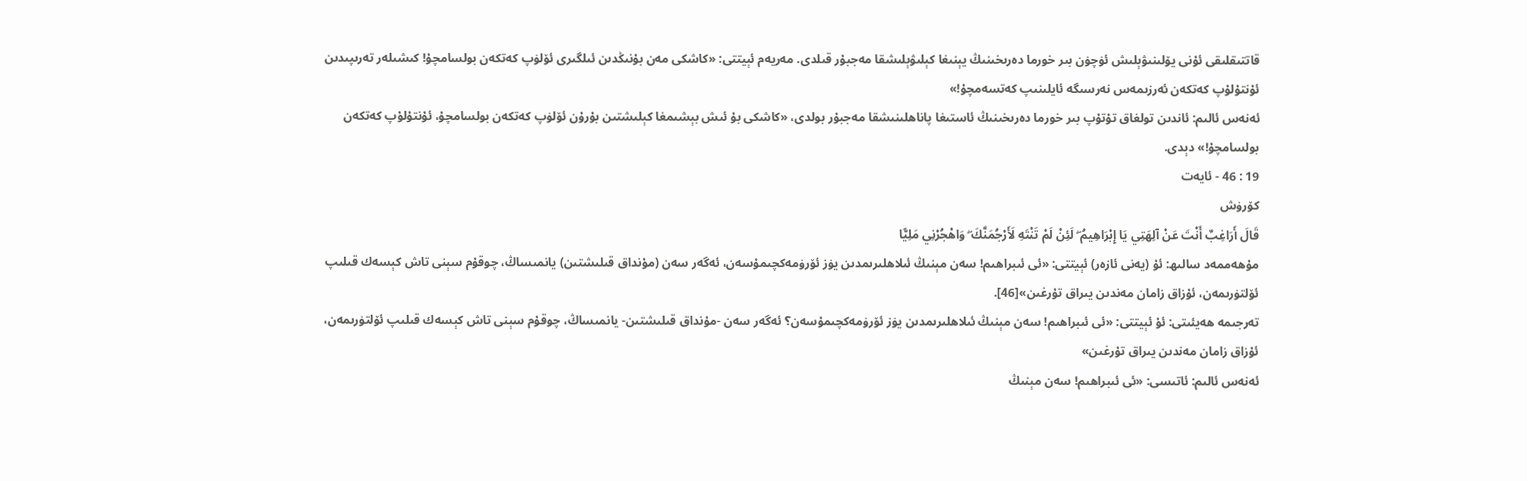قاتتىقلىقى ئۇنى يۆلىنىۋېلىش ئۈچۈن بىر خورما دەرىخىنىڭ يېنىغا كېلىۋېلىشقا مەجبۇر قىلدى. مەريەم ئېيتتى: «كاشكى مەن بۇنىڭدىن ئىلگىرى ئۆلۈپ كەتكەن بولسامچۇ! كىشىلەر تەرىپىدىن ئۇنتۇلۇپ كەتكەن ئەرزىمەس نەرسىگە ئايلىنىپ كەتسەمچۇ!»
ئەنەس ئالىم: ئاندىن تولغاق تۇتۇپ بىر خورما دەرىخىنىڭ ئاستىغا پاناھلىنىشقا مەجبۇر بولدى، «كاشكى بۇ ئىش بېشىمغا كېلىشتىن بۇرۇن ئۆلۈپ كەتكەن بولسامچۇ، ئۇنتۇلۇپ كەتكەن بولسامچۇ!» دېدى.
19 : 46 - ئايەت
كۆرۈش
قَالَ أَرَاغِبٌ أَنْتَ عَنْ آلِهَتِي يَا إِبْرَاهِيمُ ۖ لَئِنْ لَمْ تَنْتَهِ لَأَرْجُمَنَّكَ ۖ وَاهْجُرْنِي مَلِيًّا
مۇھەممەد سالىھ: ئۇ (يەنى ئازەر) ئېيتتى: «ئى ئىبراھىم! سەن مېنىڭ ئىلاھلىرىمدىن يۈز ئۆرۈمەكچىمۇسەن، ئەگەر سەن (مۇنداق قىلىشتىن) يانمىساڭ، چوقۇم سېنى تاش كېسەك قىلىپ ئۆلتۈرىمەن، ئۇزاق زامان مەندىن يىراق تۇرغىن»[46].
تەرجىمە ھەيئىتى: ئۇ ئېيتتى: «ئى ئىبراھىم! سەن مېنىڭ ئىلاھلىرىمدىن يۈز ئۆرۈمەكچىمۇسەن؟ ئەگەر سەن -مۇنداق قىلىشتىن- يانمىساڭ، چوقۇم سېنى تاش كېسەك قىلىپ ئۆلتۈرىمەن، ئۇزاق زامان مەندىن يىراق تۇرغىن»
ئەنەس ئالىم: ئاتىسى: «ئى ئىبراھىم! سەن مېنىڭ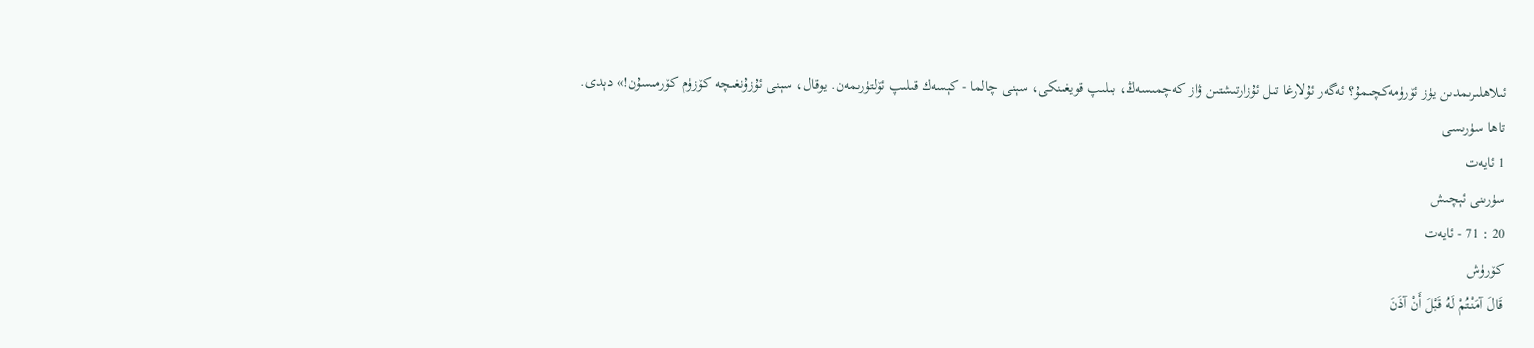ئىلاھلىرىمدىن يۈز ئۆرۈمەكچىمۇ؟ ئەگەر ئۇلارغا تىل ئۇزارتىشتىن ۋاز كەچمىسەڭ، بىلىپ قويغىنكى، سېنى چالما - كېسەك قىلىپ ئۆلتۈرىمەن. يوقال، سېنى ئۇزۇنغىچە كۆزۈم كۆرمىسۇن!» دېدى.
تاھا سۈرىسى
1 ئايەت
سۈرىنى ئېچىش
20 : 71 - ئايەت
كۆرۈش
قَالَ آمَنْتُمْ لَهُ قَبْلَ أَنْ آذَنَ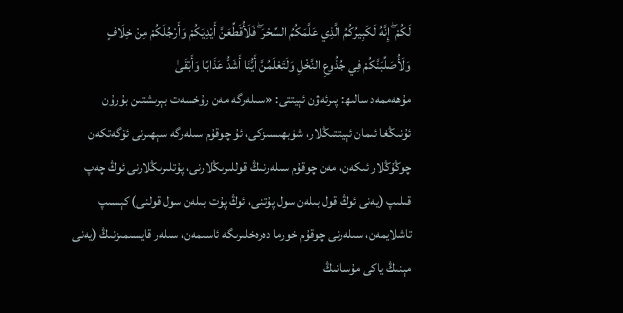لَكُمْ ۖ إِنَّهُ لَكَبِيرُكُمُ الَّذِي عَلَّمَكُمُ السِّحْرَ ۖ فَلَأُقَطِّعَنَّ أَيْدِيَكُمْ وَأَرْجُلَكُمْ مِنْ خِلَافٍ وَلَأُصَلِّبَنَّكُمْ فِي جُذُوعِ النَّخْلِ وَلَتَعْلَمُنَّ أَيُّنَا أَشَدُّ عَذَابًا وَأَبْقَىٰ
مۇھەممەد سالىھ: پىرئەۋن ئېيتتى: «سىلەرگە مەن رۇخسەت بېرىشتىن بۇرۇن ئۇنىڭغا ئىمان ئېيتتىڭلار، شۈبھىسىزكى، ئۇ چوقۇم سىلەرگە سېھىرنى ئۆگەتكەن چوڭۇڭلار ئىكەن، مەن چوقۇم سىلەرنىڭ قوللىرىڭلارنى، پۇتلىرىڭلارنى ئوڭ چەپ قىلىپ (يەنى ئوڭ قول بىلەن سول پۇتنى، ئوڭ پۇت بىلەن سول قولنى) كېسىپ تاشلايمەن، سىلەرنى چوقۇم خورما دەرەخلىرىگە ئاسىمەن، سىلەر قايسىمىزنىڭ (يەنى مېنىڭ ياكى مۇسانىڭ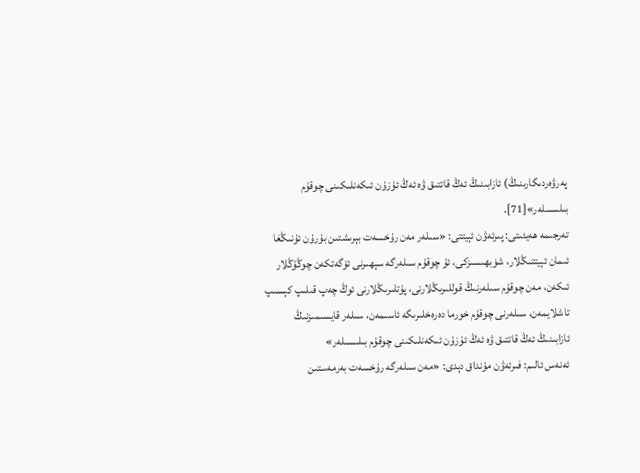پەرۋەردىگارىنىڭ) ئازابىنىڭ ئەڭ قاتتىق ۋە ئەڭ ئۇزۇن ئىكەنلىكىنى چوقۇم بىلىسىلەر»[71].
تەرجىمە ھەيئىتى: پىرئەۋن ئېيتتى: «سىلەر مەن رۇخسەت بېرىشتىن بۇرۇن ئۇنىڭغا ئىمان ئېيتتىڭلار، شۈبھىسىزكى، ئۇ چوقۇم سىلەرگە سېھىرنى ئۆگەتكەن چوڭۇڭلار ئىكەن، مەن چوقۇم سىلەرنىڭ قوللىرىڭلارنى، پۇتلىرىڭلارنى ئوڭ چەپ قىلىپ كېسىپ تاشلايمەن، سىلەرنى چوقۇم خورما دەرەخلىرىگە ئاسىمەن، سىلەر قايسىمىزنىڭ ئازابىنىڭ ئەڭ قاتتىق ۋە ئەڭ ئۇزۇن ئىكەنلىكىنى چوقۇم بىلىسىلەر»
ئەنەس ئالىم: فىرئەۋن مۇنداق دېدى: «مەن سىلەرگە رۇخسەت بەرمەستىن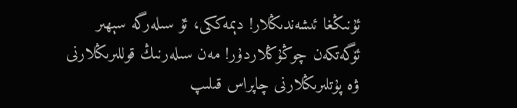ئۇنىڭغا ئىشەندىڭلار! دېمەككى، ئۇ سىلەرگە سېھىر ئۆگەتكەن چوڭۇڭلاردۇر! مەن سىلەرنىڭ قوللىرىڭلارنى ۋە پۇتلىرىڭلارنى چاپراس قىلىپ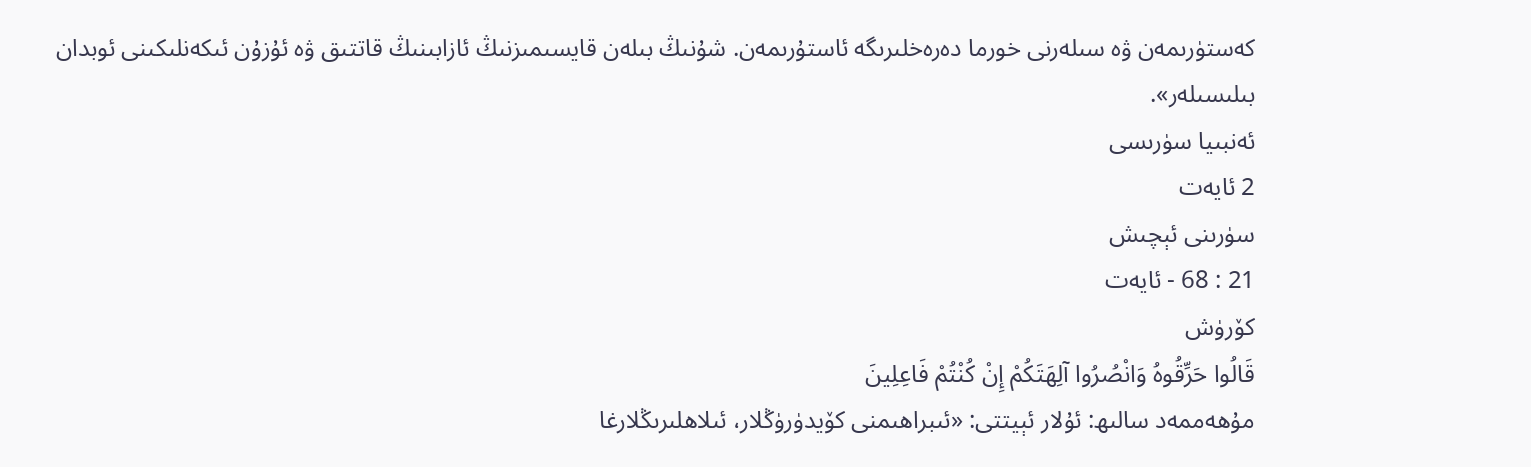كەستۈرىمەن ۋە سىلەرنى خورما دەرەخلىرىگە ئاستۇرىمەن. شۇنىڭ بىلەن قايسىمىزنىڭ ئازابىنىڭ قاتتىق ۋە ئۇزۇن ئىكەنلىكىنى ئوبدان بىلىسىلەر».
ئەنبىيا سۈرىسى
2 ئايەت
سۈرىنى ئېچىش
21 : 68 - ئايەت
كۆرۈش
قَالُوا حَرِّقُوهُ وَانْصُرُوا آلِهَتَكُمْ إِنْ كُنْتُمْ فَاعِلِينَ
مۇھەممەد سالىھ: ئۇلار ئېيتتى: «ئىبراھىمنى كۆيدۈرۈڭلار، ئىلاھلىرىڭلارغا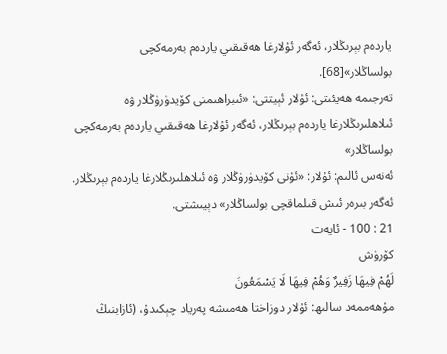ياردەم بېرىڭلار، ئەگەر ئۇلارغا ھەقىقىي ياردەم بەرمەكچى بولساڭلار»[68].
تەرجىمە ھەيئىتى: ئۇلار ئېيتتى: «ئىبراھىمنى كۆيدۈرۈڭلار ۋە ئىلاھلىرىڭلارغا ياردەم بېرىڭلار، ئەگەر ئۇلارغا ھەقىقىي ياردەم بەرمەكچى بولساڭلار»
ئەنەس ئالىم: ئۇلار: «ئۇنى كۆيدۈرۈڭلار ۋە ئىلاھلىرىڭلارغا ياردەم بېرىڭلار. ئەگەر بىرەر ئىش قىلماقچى بولساڭلار» دېيىشتى.
21 : 100 - ئايەت
كۆرۈش
لَهُمْ فِيهَا زَفِيرٌ وَهُمْ فِيهَا لَا يَسْمَعُونَ
مۇھەممەد سالىھ: ئۇلار دوزاختا ھەمىشە پەرياد چېكىدۇ، (ئازابنىڭ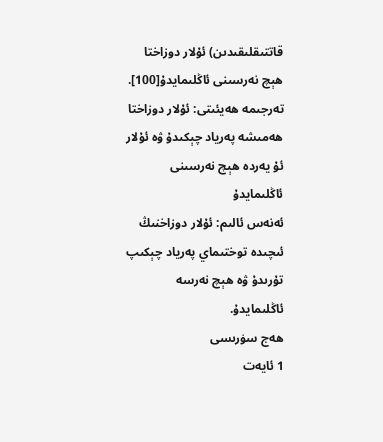قاتتىقلىقىدىن) ئۇلار دوزاختا ھېچ نەرسىنى ئاڭلىمايدۇ[100].
تەرجىمە ھەيئىتى: ئۇلار دوزاختا ھەمىشە پەرياد چېكىدۇ ۋە ئۇلار ئۇ يەردە ھېچ نەرسىنى ئاڭلىمايدۇ
ئەنەس ئالىم: ئۇلار دوزاخنىڭ ئىچىدە توختىماي پەرياد چېكىپ تۇرىدۇ ۋە ھېچ نەرسە ئاڭلىمايدۇ.
ھەج سۈرىسى
1 ئايەت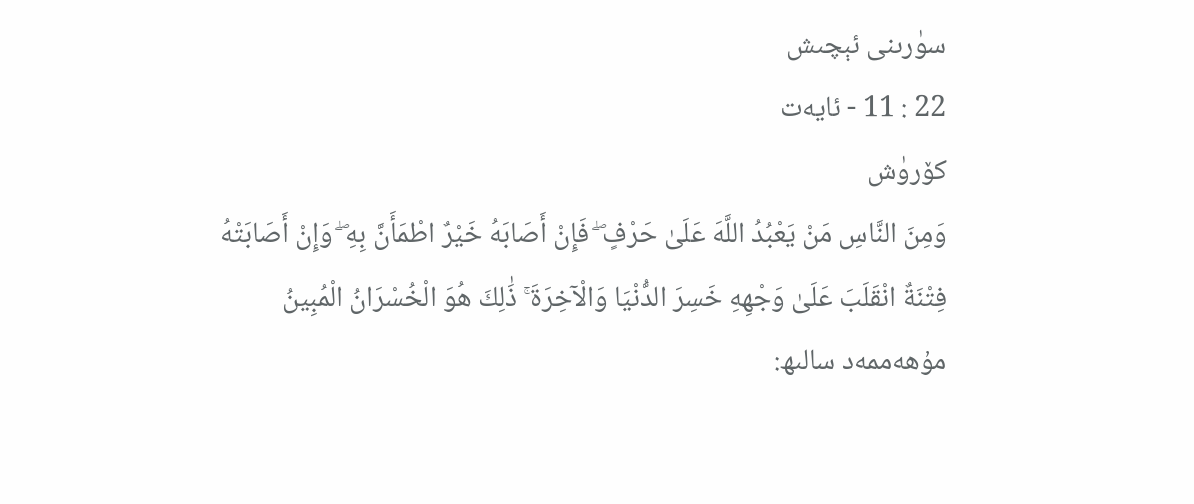سۈرىنى ئېچىش
22 : 11 - ئايەت
كۆرۈش
وَمِنَ النَّاسِ مَنْ يَعْبُدُ اللَّهَ عَلَىٰ حَرْفٍ ۖ فَإِنْ أَصَابَهُ خَيْرٌ اطْمَأَنَّ بِهِ ۖ وَإِنْ أَصَابَتْهُ فِتْنَةٌ انْقَلَبَ عَلَىٰ وَجْهِهِ خَسِرَ الدُّنْيَا وَالْآخِرَةَ ۚ ذَٰلِكَ هُوَ الْخُسْرَانُ الْمُبِينُ
مۇھەممەد سالىھ: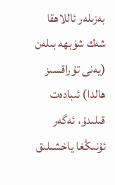بەزىلەر ئاللاھقا شەك شۈبھە بىلەن (يەنى تۇراقسىز ھالدا) ئىبادەت قىلىدۇ، ئەگەر ئۇنىڭغا ياخشىلىق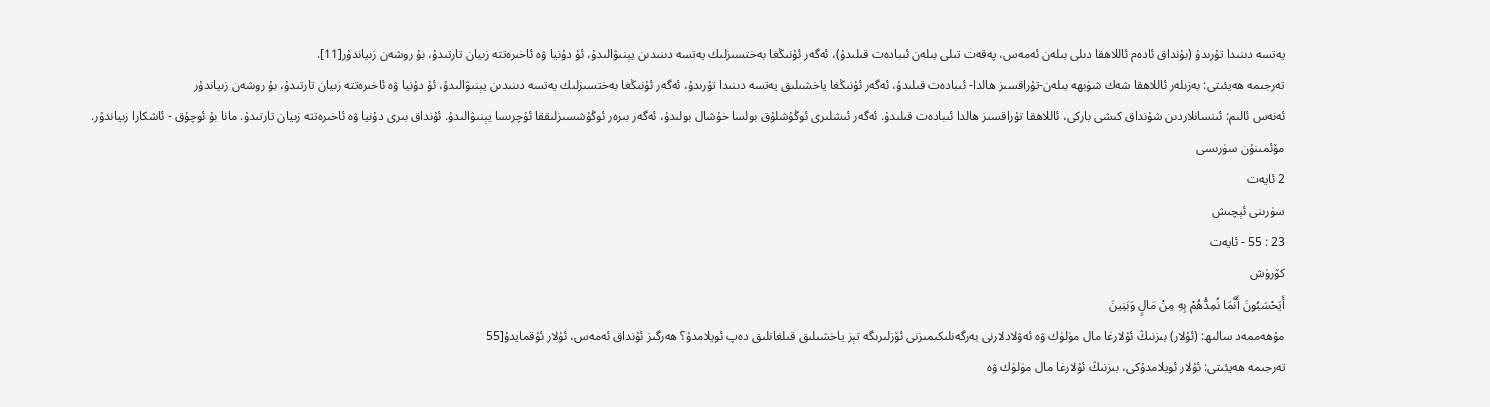يەتسە دىنىدا تۇرىدۇ (بۇنداق ئادەم ئاللاھقا دىلى بىلەن ئەمەس، پەقەت تىلى بىلەن ئىبادەت قىلىدۇ)، ئەگەر ئۇنىڭغا بەختسىزلىك يەتسە دىنىدىن يېنىۋالىدۇ، ئۇ دۇنيا ۋە ئاخىرەتتە زىيان تارتىدۇ، بۇ روشەن زىياندۇر[11].
تەرجىمە ھەيئىتى: بەزىلەر ئاللاھقا شەك شۈبھە بىلەن-تۇراقسىز ھالدا- ئىبادەت قىلىدۇ، ئەگەر ئۇنىڭغا ياخشىلىق يەتسە دىنىدا تۇرىدۇ، ئەگەر ئۇنىڭغا بەختسىزلىك يەتسە دىنىدىن يېنىۋالىدۇ، ئۇ دۇنيا ۋە ئاخىرەتتە زىيان تارتىدۇ، بۇ روشەن زىياندۇر
ئەنەس ئالىم: ئىنسانلاردىن شۇنداق كىشى باركى، ئاللاھقا تۇراقسىز ھالدا ئىبادەت قىلىدۇ. ئەگەر ئىشلىرى ئوڭۇشلۇق بولسا خۇشال بولىدۇ، ئەگەر بىرەر ئوڭۇشسىزلىققا ئۇچرىسا يېنىۋالىدۇ. ئۇنداق بىرى دۇنيا ۋە ئاخىرەتتە زىيان تارتىدۇ. مانا بۇ ئوچۇق - ئاشكارا زىياندۇر.
مۆئمىنۇن سۈرىسى
2 ئايەت
سۈرىنى ئېچىش
23 : 55 - ئايەت
كۆرۈش
أَيَحْسَبُونَ أَنَّمَا نُمِدُّهُمْ بِهِ مِنْ مَالٍ وَبَنِينَ
مۇھەممەد سالىھ: (ئۇلار) بىزنىڭ ئۇلارغا مال مۈلۈك ۋە ئەۋلادلارنى بەرگەنلىكىمىزنى ئۆزلىرىگە تېز ياخشىلىق قىلغانلىق دەپ ئويلامدۇ؟ ھەرگىز ئۇنداق ئەمەس، ئۇلار ئۇقمايدۇ[55
تەرجىمە ھەيئىتى: ئۇلار ئويلامدۇكى، بىزنىڭ ئۇلارغا مال مۈلۈك ۋە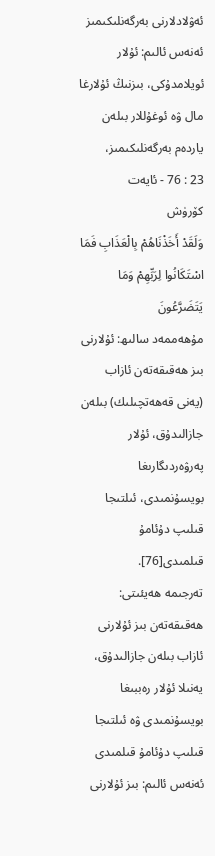ئەۋلادلارنى بەرگەنلىكىمىز
ئەنەس ئالىم: ئۇلار ئويلامدۇكى، بىزنىڭ ئۇلارغا مال ۋە ئوغۇللار بىلەن ياردەم بەرگەنلىكىمىز،
23 : 76 - ئايەت
كۆرۈش
وَلَقَدْ أَخَذْنَاهُمْ بِالْعَذَابِ فَمَا اسْتَكَانُوا لِرَبِّهِمْ وَمَا يَتَضَرَّعُونَ
مۇھەممەد سالىھ: ئۇلارنى بىز ھەقىقەتەن ئازاب (يەنى قەھەتچىلىك) بىلەن جازالىدۇق، ئۇلار پەرۋەردىگارىغا بويسۇنمىدى، ئىلتىجا قىلىپ دۇئامۇ قىلمىدى[76].
تەرجىمە ھەيئىتى: ھەقىقەتەن بىز ئۇلارنى ئازاب بىلەن جازالىدۇق، يەنىلا ئۇلار رەببىغا بويسۇنمىدى ۋە ئىلتىجا قىلىپ دۇئامۇ قىلمىدى
ئەنەس ئالىم: بىز ئۇلارنى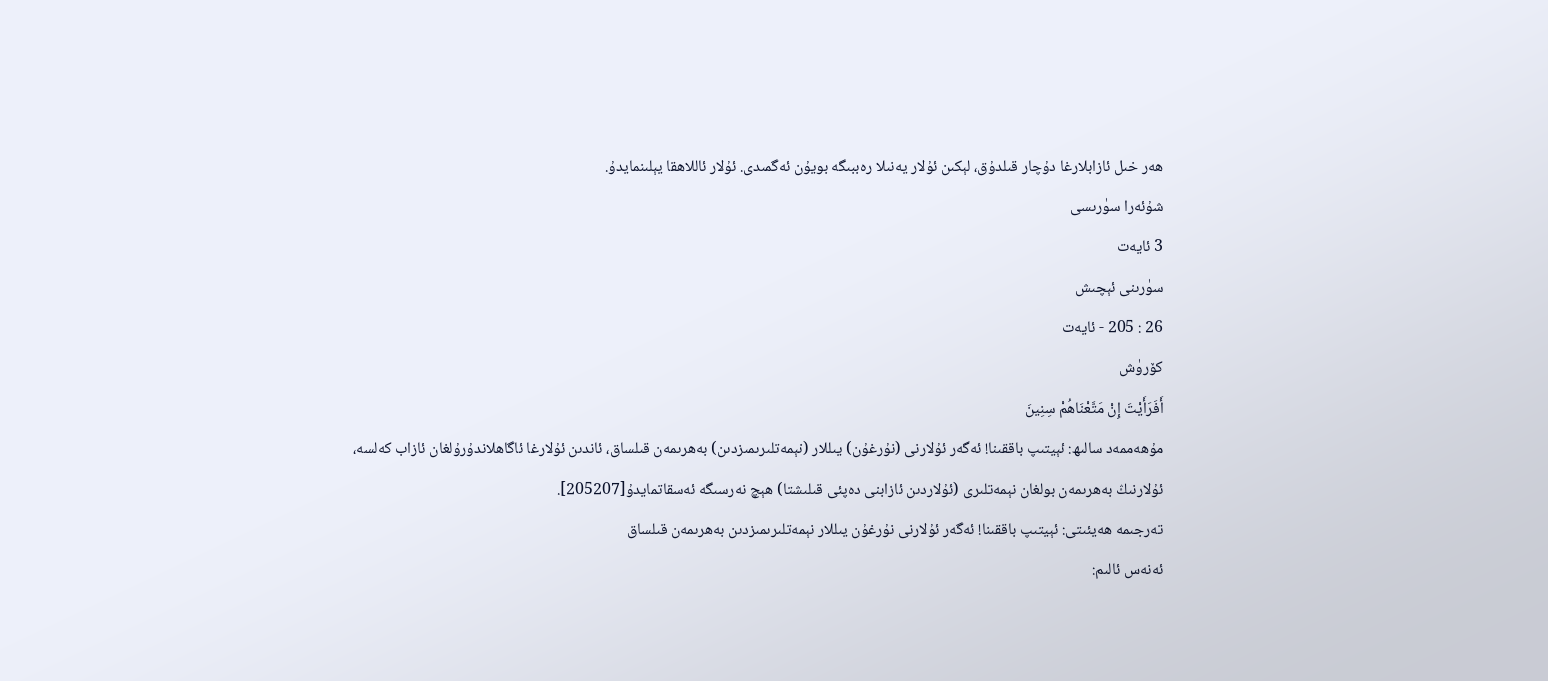ھەر خىل ئازابلارغا دۇچار قىلدۇق، لېكىن ئۇلار يەنىلا رەببىگە بويۇن ئەگمىدى. ئۇلار ئاللاھقا يېلىنمايدۇ.
شۇئەرا سۈرىسى
3 ئايەت
سۈرىنى ئېچىش
26 : 205 - ئايەت
كۆرۈش
أَفَرَأَيْتَ إِنْ مَتَّعْنَاهُمْ سِنِينَ
مۇھەممەد سالىھ: ئېيتىپ باققىنا! ئەگەر ئۇلارنى (نۇرغۇن) يىللار (نېمەتلىرىمىزدىن) بەھرىمەن قىلساق، ئاندىن ئۇلارغا ئاگاھلاندۇرۇلغان ئازاب كەلسە، ئۇلارنىڭ بەھرىمەن بولغان نېمەتلىرى (ئۇلاردىن ئازابنى دەپئى قىلىشتا) ھېچ نەرسىگە ئەسقاتمايدۇ[205207].
تەرجىمە ھەيئىتى: ئېيتىپ باققىنا! ئەگەر ئۇلارنى نۇرغۇن يىللار نېمەتلىرىمىزدىن بەھرىمەن قىلساق
ئەنەس ئالىم: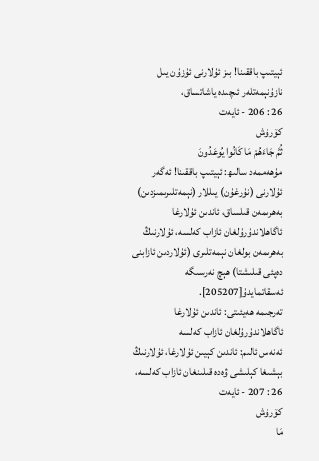ئېيتىپ باققىنا! بىز ئۇلارنى ئۇزۇن يىل نازۇنېمەتلەر ئىچىدە ياشاتساق،
26 : 206 - ئايەت
كۆرۈش
ثُمَّ جَاءَهُمْ مَا كَانُوا يُوعَدُونَ
مۇھەممەد سالىھ: ئېيتىپ باققىنا! ئەگەر ئۇلارنى (نۇرغۇن) يىللار (نېمەتلىرىمىزدىن) بەھرىمەن قىلساق، ئاندىن ئۇلارغا ئاگاھلاندۇرۇلغان ئازاب كەلسە، ئۇلارنىڭ بەھرىمەن بولغان نېمەتلىرى (ئۇلاردىن ئازابنى دەپئى قىلىشتا) ھېچ نەرسىگە ئەسقاتمايدۇ[205207].
تەرجىمە ھەيئىتى: ئاندىن ئۇلارغا ئاگاھلاندۇرۇلغان ئازاب كەلسە
ئەنەس ئالىم: ئاندىن كېيىن ئۇلارغا، ئۇلارنىڭ بېشىغا كېلىشى ۋەدە قىلىنغان ئازاب كەلسە،
26 : 207 - ئايەت
كۆرۈش
مَا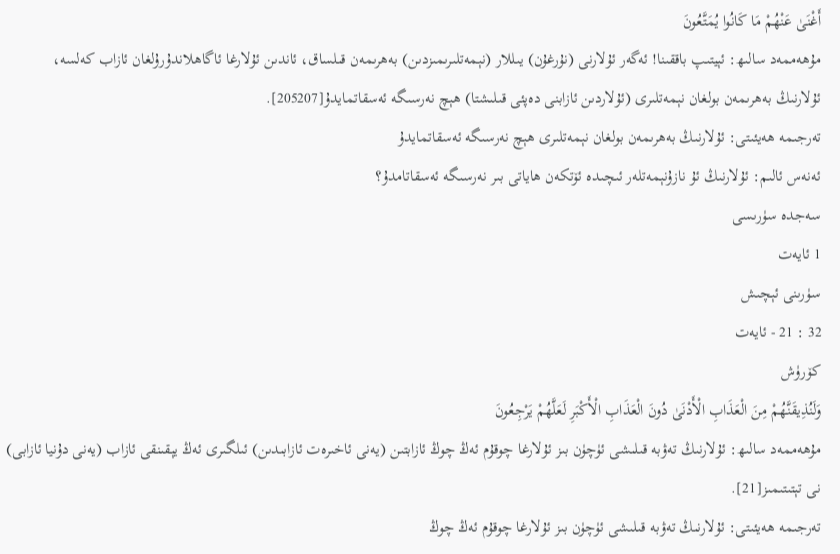أَغْنَىٰ عَنْهُمْ مَا كَانُوا يُمَتَّعُونَ
مۇھەممەد سالىھ: ئېيتىپ باققىنا! ئەگەر ئۇلارنى (نۇرغۇن) يىللار (نېمەتلىرىمىزدىن) بەھرىمەن قىلساق، ئاندىن ئۇلارغا ئاگاھلاندۇرۇلغان ئازاب كەلسە، ئۇلارنىڭ بەھرىمەن بولغان نېمەتلىرى (ئۇلاردىن ئازابنى دەپئى قىلىشتا) ھېچ نەرسىگە ئەسقاتمايدۇ[205207].
تەرجىمە ھەيئىتى: ئۇلارنىڭ بەھرىمەن بولغان نېمەتلىرى ھېچ نەرسىگە ئەسقاتمايدۇ
ئەنەس ئالىم: ئۇلارنىڭ ئۇ نازۇنېمەتلەر ئىچىدە ئۆتكەن ھاياتى بىر نەرسىگە ئەسقاتامدۇ؟
سەجدە سۈرىسى
1 ئايەت
سۈرىنى ئېچىش
32 : 21 - ئايەت
كۆرۈش
وَلَنُذِيقَنَّهُمْ مِنَ الْعَذَابِ الْأَدْنَىٰ دُونَ الْعَذَابِ الْأَكْبَرِ لَعَلَّهُمْ يَرْجِعُونَ
مۇھەممەد سالىھ: ئۇلارنىڭ تەۋبە قىلىشى ئۈچۈن بىز ئۇلارغا چوقۇم ئەڭ چوڭ ئازابتىن (يەنى ئاخىرەت ئازابىدىن) ئىلگىرى ئەڭ يېقىنقى ئازاب (يەنى دۇنيا ئازابى) نى تېتىتىمىز[21].
تەرجىمە ھەيئىتى: ئۇلارنىڭ تەۋبە قىلىشى ئۈچۈن بىز ئۇلارغا چوقۇم ئەڭ چوڭ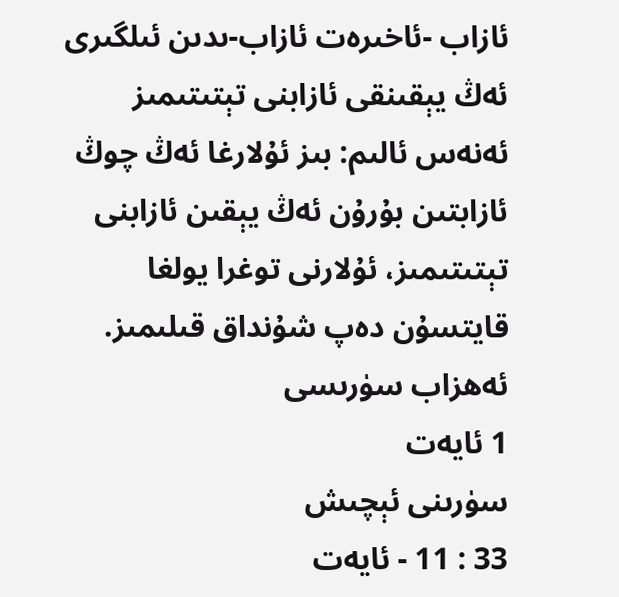ئازاب -ئاخىرەت ئازاب-ىدىن ئىلگىرى ئەڭ يېقىنقى ئازابنى تېتىتىمىز
ئەنەس ئالىم: بىز ئۇلارغا ئەڭ چوڭ ئازابتىن بۇرۇن ئەڭ يېقىن ئازابنى تېتىتىمىز، ئۇلارنى توغرا يولغا قايتسۇن دەپ شۇنداق قىلىمىز.
ئەھزاب سۈرىسى
1 ئايەت
سۈرىنى ئېچىش
33 : 11 - ئايەت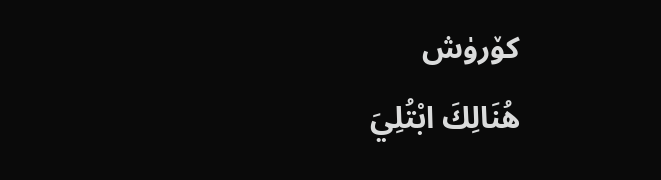كۆرۈش
هُنَالِكَ ابْتُلِيَ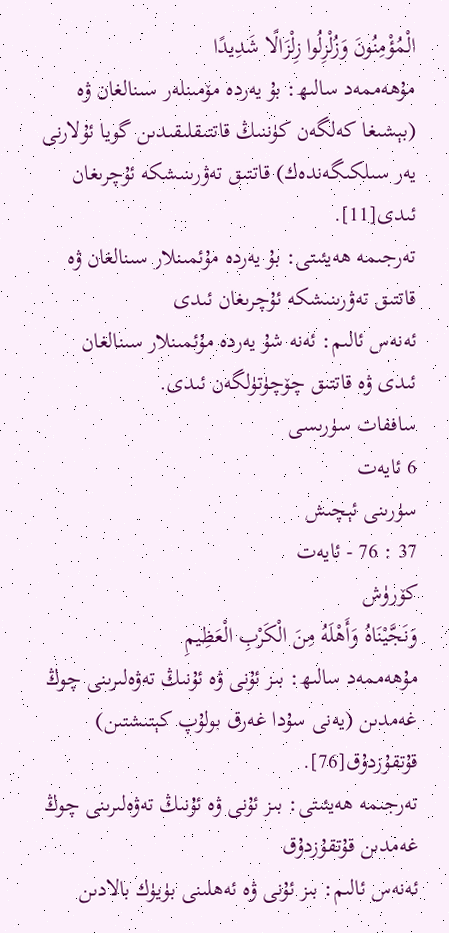الْمُؤْمِنُونَ وَزُلْزِلُوا زِلْزَالًا شَدِيدًا
مۇھەممەد سالىھ: بۇ يەردە مۆمىنلەر سىنالغان ۋە (بېشىغا كەلگەن كۈننىڭ قاتتىقلىقىدىن گويا ئۇلارنى يەر سىلكىگەندەك) قاتتىق تەۋرىنىشكە ئۇچرىغان ئىدى[11].
تەرجىمە ھەيئىتى: بۇ يەردە مۇئمىنلار سىنالغان ۋە قاتتىق تەۋرىنىشكە ئۇچرىغان ئىدى
ئەنەس ئالىم: ئەنە شۇ يەردە مۇئمىنلار سىنالغان ئىدى ۋە قاتتىق چۆچۈتۈلگەن ئىدى.
ساففات سۈرىسى
6 ئايەت
سۈرىنى ئېچىش
37 : 76 - ئايەت
كۆرۈش
وَنَجَّيْنَاهُ وَأَهْلَهُ مِنَ الْكَرْبِ الْعَظِيمِ
مۇھەممەد سالىھ: بىز ئۇنى ۋە ئۇنىڭ تەۋەلىرىنى چوڭ غەمدىن (يەنى سۇدا غەرق بولۇپ كېتىشتىن) قۇتقۇزدۇق[76].
تەرجىمە ھەيئىتى: بىز ئۇنى ۋە ئۇنىڭ تەۋەلىرىنى چوڭ غەمدىن قۇتقۇزدۇق
ئەنەس ئالىم: بىز ئۇنى ۋە ئەھلىنى بۈيۈك بالادىن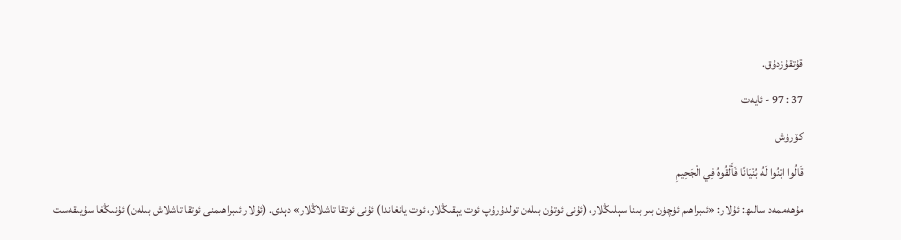قۇتقۇزدۇق.
37 : 97 - ئايەت
كۆرۈش
قَالُوا ابْنُوا لَهُ بُنْيَانًا فَأَلْقُوهُ فِي الْجَحِيمِ
مۇھەممەد سالىھ: ئۇلار: «ئىبراھىم ئۈچۈن بىر بىنا سېلىڭلار، (ئۇنى ئوتۇن بىلەن تولدۇرۇپ ئوت يېقىڭلار، ئوت يانغاندا) ئۇنى ئوتقا تاشلاڭلار» دېدى. (ئۇلار ئىبراھىمنى ئوتقا تاشلاش بىلەن) ئۇنىڭغا سۇيىقەست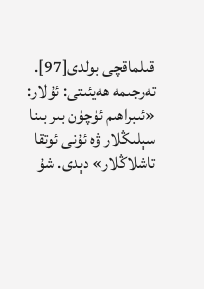قىلماقچى بولدى[97].
تەرجىمە ھەيئىتى: ئۇلار: «ئىبراھىم ئۈچۈن بىر بىنا سېلىڭلار ۋە ئۇنى ئوتقا تاشلاڭلار» دېدى. شۇ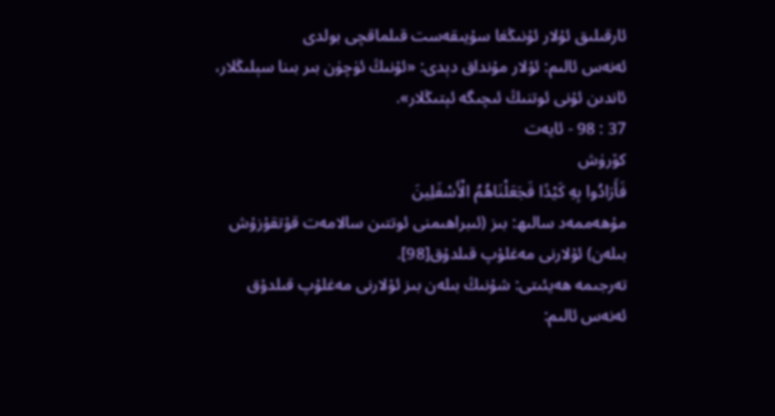ئارقىلىق ئۇلار ئۇنىڭغا سۇيىقەست قىلماقچى بولدى
ئەنەس ئالىم: ئۇلار مۇنداق دېدى: «ئۇنىڭ ئۈچۈن بىر بىنا سېلىڭلار، ئاندىن ئۇنى ئوتنىڭ ئىچىگە ئېتىڭلار».
37 : 98 - ئايەت
كۆرۈش
فَأَرَادُوا بِهِ كَيْدًا فَجَعَلْنَاهُمُ الْأَسْفَلِينَ
مۇھەممەد سالىھ: بىز (ئىبراھىمنى ئوتتىن سالامەت قۇتقۇزۇش بىلەن) ئۇلارنى مەغلۇپ قىلدۇق[98].
تەرجىمە ھەيئىتى: شۇنىڭ بىلەن بىز ئۇلارنى مەغلۇپ قىلدۇق
ئەنەس ئالىم: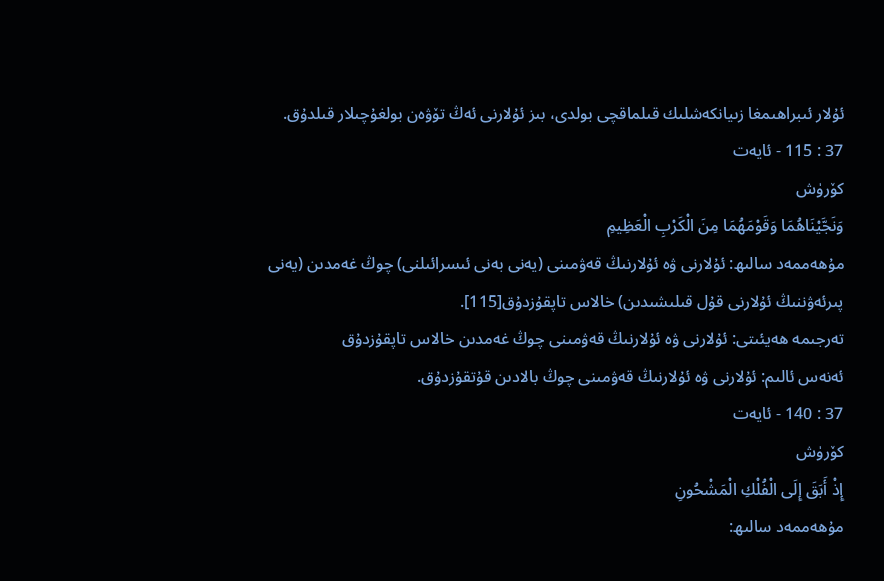ئۇلار ئىبراھىمغا زىيانكەشلىك قىلماقچى بولدى، بىز ئۇلارنى ئەڭ تۆۋەن بولغۇچىلار قىلدۇق.
37 : 115 - ئايەت
كۆرۈش
وَنَجَّيْنَاهُمَا وَقَوْمَهُمَا مِنَ الْكَرْبِ الْعَظِيمِ
مۇھەممەد سالىھ: ئۇلارنى ۋە ئۇلارنىڭ قەۋمىنى (يەنى بەنى ئىسرائىلنى) چوڭ غەمدىن (يەنى پىرئەۋننىڭ ئۇلارنى قۇل قىلىشىدىن) خالاس تاپقۇزدۇق[115].
تەرجىمە ھەيئىتى: ئۇلارنى ۋە ئۇلارنىڭ قەۋمىنى چوڭ غەمدىن خالاس تاپقۇزدۇق
ئەنەس ئالىم: ئۇلارنى ۋە ئۇلارنىڭ قەۋمىنى چوڭ بالادىن قۇتقۇزدۇق.
37 : 140 - ئايەت
كۆرۈش
إِذْ أَبَقَ إِلَى الْفُلْكِ الْمَشْحُونِ
مۇھەممەد سالىھ: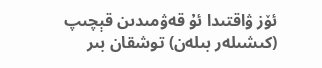ئۆز ۋاقتىدا ئۇ قەۋمىدىن قېچىپ (كىشىلەر بىلەن) توشقان بىر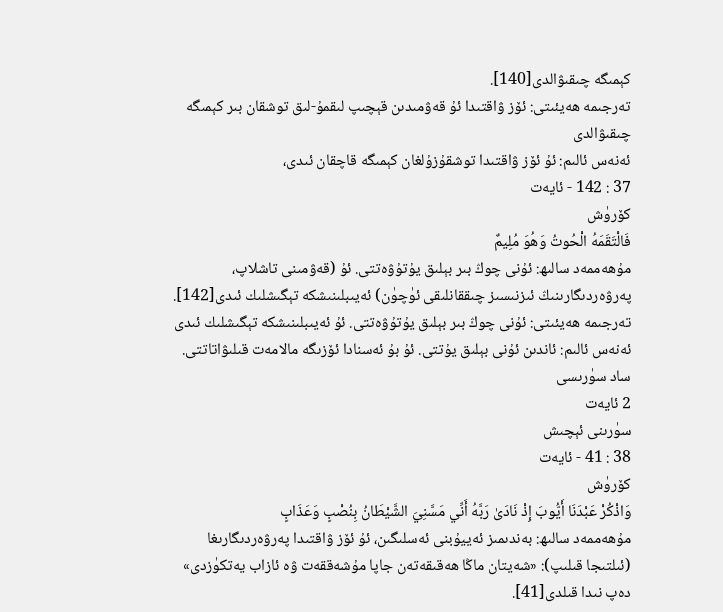كېمىگە چىقىۋالدى[140].
تەرجىمە ھەيئىتى: ئۆز ۋاقتىدا ئۇ قەۋمىدىن قېچىپ لىقمۇ-لىق توشقان بىر كېمىگە چىقىۋالدى
ئەنەس ئالىم: ئۇ ئۆز ۋاقتىدا توشقۇزۇلغان كېمىگە قاچقان ئىدى،
37 : 142 - ئايەت
كۆرۈش
فَالْتَقَمَهُ الْحُوتُ وَهُوَ مُلِيمٌ
مۇھەممەد سالىھ: ئۇنى چوڭ بىر بېلىق يۇتۇۋەتتى. ئۇ (قەۋمىنى تاشلاپ، پەرۋەردىگارىنىڭ ئىزنىسىز چىققانلىقى ئۈچۈن) ئەيىبلىنىشكە تېگىشلىك ئىدى[142].
تەرجىمە ھەيئىتى: ئۇنى چوڭ بىر بېلىق يۇتۇۋەتتى. ئۇ ئەيىبلىنىشكە تېگىشلىك ئىدى
ئەنەس ئالىم: ئاندىن ئۇنى بېلىق يۇتتى. ئۇ بۇ ئەسنادا ئۆزىگە مالامەت قىلىۋاتاتتى.
ساد سۈرىسى
2 ئايەت
سۈرىنى ئېچىش
38 : 41 - ئايەت
كۆرۈش
وَاذْكُرْ عَبْدَنَا أَيُّوبَ إِذْ نَادَىٰ رَبَّهُ أَنِّي مَسَّنِيَ الشَّيْطَانُ بِنُصْبٍ وَعَذَابٍ
مۇھەممەد سالىھ: بەندىمىز ئەييۇبنى ئەسلىگىن، ئۇ ئۆز ۋاقتىدا پەرۋەردىگارىغا (ئىلتىجا قىلىپ): «شەيتان ماڭا ھەقىقەتەن جاپا مۇشەققەت ۋە ئازاب يەتكۈزدى» دەپ نىدا قىلدى[41].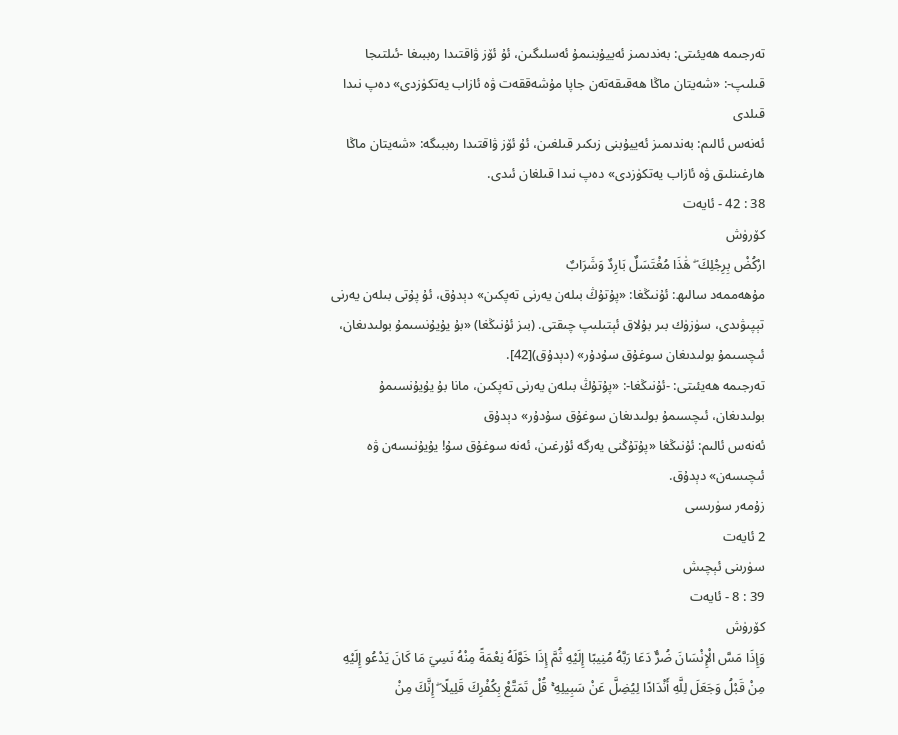تەرجىمە ھەيئىتى: بەندىمىز ئەييۇبنىمۇ ئەسلىگىن، ئۇ ئۆز ۋاقتىدا رەببىغا -ئىلتىجا قىلىپ-: «شەيتان ماڭا ھەقىقەتەن جاپا مۇشەققەت ۋە ئازاب يەتكۈزدى» دەپ نىدا قىلدى
ئەنەس ئالىم: بەندىمىز ئەييۇبنى زىكىر قىلغىن، ئۇ ئۆز ۋاقتىدا رەببىگە: «شەيتان ماڭا ھارغىنلىق ۋە ئازاب يەتكۈزدى» دەپ نىدا قىلغان ئىدى.
38 : 42 - ئايەت
كۆرۈش
ارْكُضْ بِرِجْلِكَ ۖ هَٰذَا مُغْتَسَلٌ بَارِدٌ وَشَرَابٌ
مۇھەممەد سالىھ: ئۇنىڭغا: «پۇتۇڭ بىلەن يەرنى تەپكىن» دېدۇق، ئۇ پۇتى بىلەن يەرنى تېپىۋىدى، سۈزۈك بىر بۇلاق ئېتىلىپ چىقتى. (بىز ئۇنىڭغا) «بۇ يۇيۇنسىمۇ بولىدىغان، ئىچسىمۇ بولىدىغان سوغۇق سۇدۇر» (دېدۇق)[42].
تەرجىمە ھەيئىتى: -ئۇنىڭغا-: «پۇتۇڭ بىلەن يەرنى تەپكىن، مانا بۇ يۇيۇنسىمۇ بولىدىغان، ئىچسىمۇ بولىدىغان سوغۇق سۇدۇر» دېدۇق
ئەنەس ئالىم: ئۇنىڭغا «پۇتۇڭنى يەرگە ئۇرغىن، ئەنە سوغۇق سۇ! يۇيۇنىسەن ۋە ئىچىسەن» دېدۇق.
زۇمەر سۈرىسى
2 ئايەت
سۈرىنى ئېچىش
39 : 8 - ئايەت
كۆرۈش
وَإِذَا مَسَّ الْإِنْسَانَ ضُرٌّ دَعَا رَبَّهُ مُنِيبًا إِلَيْهِ ثُمَّ إِذَا خَوَّلَهُ نِعْمَةً مِنْهُ نَسِيَ مَا كَانَ يَدْعُو إِلَيْهِ مِنْ قَبْلُ وَجَعَلَ لِلَّهِ أَنْدَادًا لِيُضِلَّ عَنْ سَبِيلِهِ ۚ قُلْ تَمَتَّعْ بِكُفْرِكَ قَلِيلًا ۖ إِنَّكَ مِنْ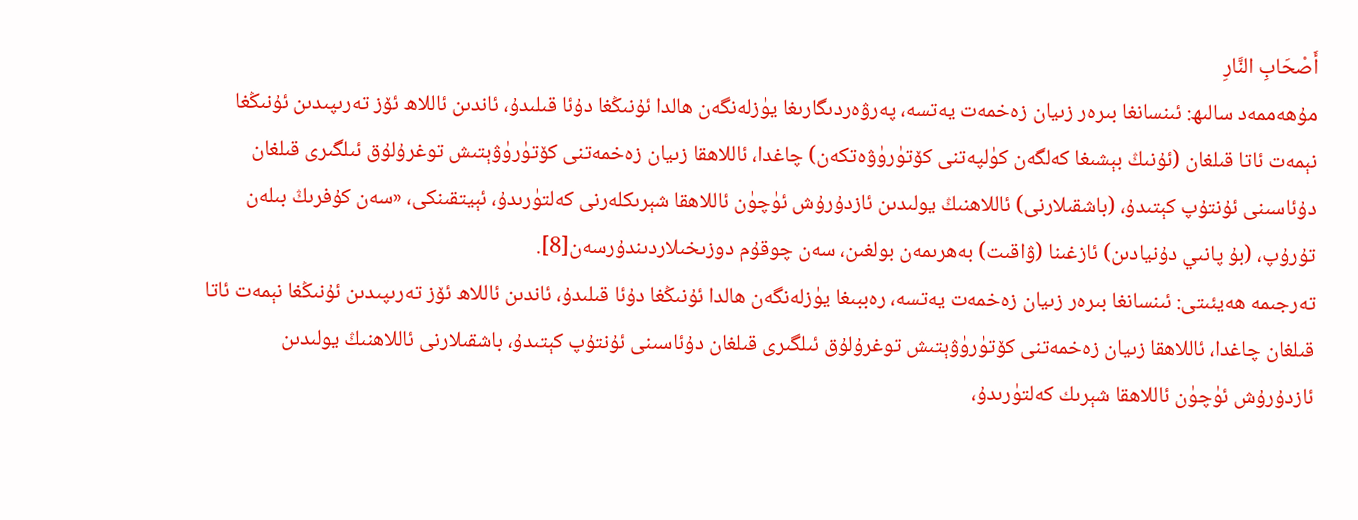أَصْحَابِ النَّارِ
مۇھەممەد سالىھ: ئىنسانغا بىرەر زىيان زەخمەت يەتسە، پەرۋەردىگارىغا يۈزلەنگەن ھالدا ئۇنىڭغا دۇئا قىلىدۇ، ئاندىن ئاللاھ ئۆز تەرىپىدىن ئۇنىڭغا نېمەت ئاتا قىلغان (ئۇنىڭ بېشىغا كەلگەن كۈلپەتنى كۆتۈرۈۋەتكەن) چاغدا، ئاللاھقا زىيان زەخمەتنى كۆتۈرۈۋېتىش توغرۇلۇق ئىلگىرى قىلغان دۇئاسىنى ئۇنتۇپ كېتىدۇ، (باشقىلارنى) ئاللاھنىڭ يولىدىن ئازدۇرۇش ئۈچۈن ئاللاھقا شېرىكلەرنى كەلتۈرىدۇ، ئېيتقىنكى، «سەن كۇفرىڭ بىلەن تۇرۇپ، (بۇ پانىي دۇنيادىن) ئازغىنا (ۋاقىت) بەھرىمەن بولغىن، سەن چوقۇم دوزىخىلاردىندۇرسەن[8].
تەرجىمە ھەيئىتى: ئىنسانغا بىرەر زىيان زەخمەت يەتسە، رەببىغا يۈزلەنگەن ھالدا ئۇنىڭغا دۇئا قىلىدۇ، ئاندىن ئاللاھ ئۆز تەرىپىدىن ئۇنىڭغا نېمەت ئاتا قىلغان چاغدا، ئاللاھقا زىيان زەخمەتنى كۆتۈرۈۋېتىش توغرۇلۇق ئىلگىرى قىلغان دۇئاسىنى ئۇنتۇپ كېتىدۇ، باشقىلارنى ئاللاھنىڭ يولىدىن ئازدۇرۇش ئۈچۈن ئاللاھقا شېرىك كەلتۈرىدۇ،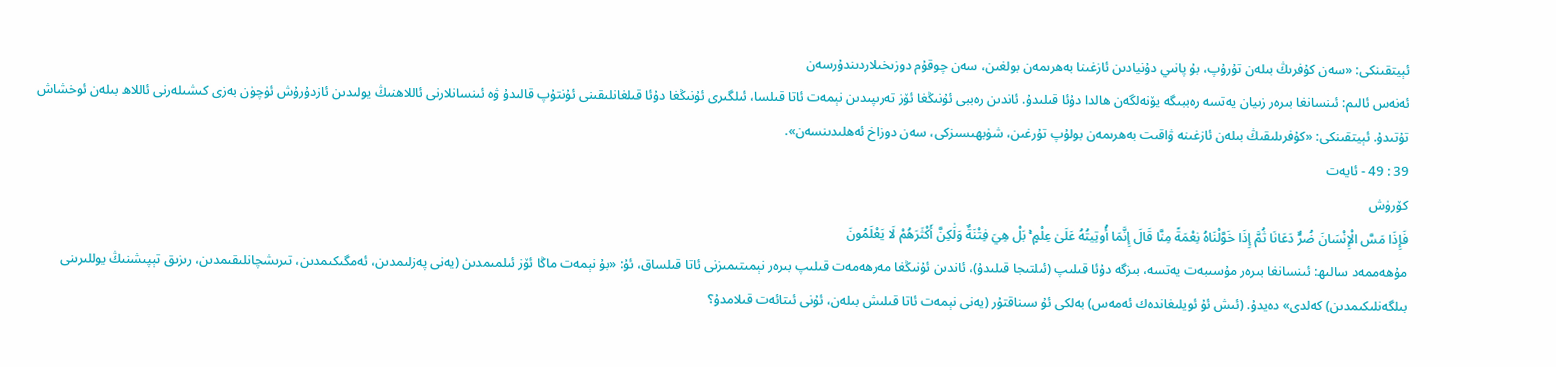ئېيتقىنكى: «سەن كۇفرىڭ بىلەن تۇرۇپ، بۇ پانىي دۇنيادىن ئازغىنا بەھرىمەن بولغىن، سەن چوقۇم دوزىخىلاردىندۇرسەن
ئەنەس ئالىم: ئىنسانغا بىرەر زىيان يەتسە رەببىگە يۆنەلگەن ھالدا دۇئا قىلىدۇ. ئاندىن رەببى ئۇنىڭغا ئۆز تەرىپىدىن نېمەت ئاتا قىلسا، ئىلگىرى ئۇنىڭغا دۇئا قىلغانلىقىنى ئۇنتۇپ قالىدۇ ۋە ئىنسانلارنى ئاللاھنىڭ يولىدىن ئازدۇرۇش ئۈچۈن بەزى كىشىلەرنى ئاللاھ بىلەن ئوخشاش تۇتىدۇ. ئېيتقىنكى: «كۇفرىلىقىڭ بىلەن ئازغىنە ۋاقىت بەھرىمەن بولۇپ تۇرغىن، شۈبھىسىزكى، سەن دوزاخ ئەھلىدىنسەن».
39 : 49 - ئايەت
كۆرۈش
فَإِذَا مَسَّ الْإِنْسَانَ ضُرٌّ دَعَانَا ثُمَّ إِذَا خَوَّلْنَاهُ نِعْمَةً مِنَّا قَالَ إِنَّمَا أُوتِيتُهُ عَلَىٰ عِلْمٍ ۚ بَلْ هِيَ فِتْنَةٌ وَلَٰكِنَّ أَكْثَرَهُمْ لَا يَعْلَمُونَ
مۇھەممەد سالىھ: ئىنسانغا بىرەر مۇسىبەت يەتسە، بىزگە دۇئا قىلىپ (ئىلتىجا قىلىدۇ)، ئاندىن ئۇنىڭغا مەرھەمەت قىلىپ بىرەر نېمىتىمىزنى ئاتا قىلساق، ئۇ: «بۇ نېمەت ماڭا ئۆز ئىلمىمدىن (يەنى پەزلىمدىن، ئەمگىكىمدىن، تىرىشچانلىقىمدىن، رىزىق تېپىشنىڭ يوللىرىنى بىلگەنلىكىمدىن) كەلدى» دەيدۇ. (ئىش ئۇ ئويلىغاندەك ئەمەس) بەلكى ئۇ سىناقتۇر (يەنى نېمەت ئاتا قىلىش بىلەن، ئۇنى ئىتائەت قىلامدۇ؟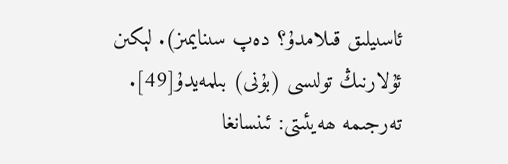ئاسىيلىق قىلامدۇ؟ دەپ سىنايمىز). لېكىن ئۇلارنىڭ تولىسى (بۇنى) بىلمەيدۇ[49].
تەرجىمە ھەيئىتى: ئىنسانغا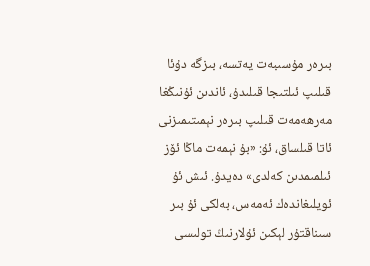بىرەر مۇسىبەت يەتسە، بىزگە دۇئا قىلىپ ئىلتىجا قىلىدۇ، ئاندىن ئۇنىڭغا مەرھەمەت قىلىپ بىرەر نېمىتىمىزنى ئاتا قىلساق، ئۇ: «بۇ نېمەت ماڭا ئۆز ئىلمىمدىن كەلدى» دەيدۇ. ئىش ئۇ ئويلىغاندەك ئەمەس، بەلكى ئۇ بىر سىناقتۇر لېكىن ئۇلارنىڭ تولىسى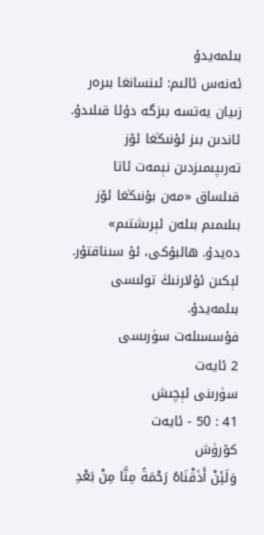بىلمەيدۇ
ئەنەس ئالىم: ئىنسانغا بىرەر زىيان يەتسە بىزگە دۇئا قىلىدۇ. ئاندىن بىز ئۇنىڭغا ئۆز تەرىپىمىزدىن نېمەت ئاتا قىلساق «مەن بۇنىڭغا ئۆز بىلىمىم بىلەن ئېرىشتىم» دەيدۇ. ھالبۇكى، ئۇ سىناقتۇر. لېكىن ئۇلارنىڭ تولىسى بىلمەيدۇ.
فۇسسىلەت سۈرىسى
2 ئايەت
سۈرىنى ئېچىش
41 : 50 - ئايەت
كۆرۈش
وَلَئِنْ أَذَقْنَاهُ رَحْمَةً مِنَّا مِنْ بَعْدِ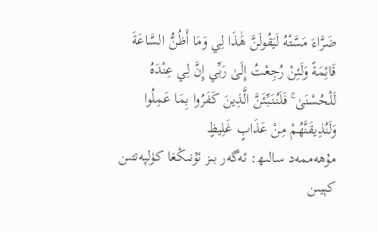ضَرَّاءَ مَسَّتْهُ لَيَقُولَنَّ هَٰذَا لِي وَمَا أَظُنُّ السَّاعَةَ قَائِمَةً وَلَئِنْ رُجِعْتُ إِلَىٰ رَبِّي إِنَّ لِي عِنْدَهُ لَلْحُسْنَىٰ ۚ فَلَنُنَبِّئَنَّ الَّذِينَ كَفَرُوا بِمَا عَمِلُوا وَلَنُذِيقَنَّهُمْ مِنْ عَذَابٍ غَلِيظٍ
مۇھەممەد سالىھ: ئەگەر بىز ئۇنىڭغا كۈلپەتتىن كېيىن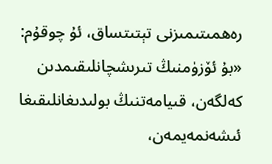رەھمىتىمىزنى تېتىتساق، ئۇ چوقۇم: «بۇ ئۆزۈمنىڭ تىرىشچانلىقىمدىن كەلگەن، قىيامەتنىڭ بولىدىغانلىقىغا ئىشەنمەيمەن،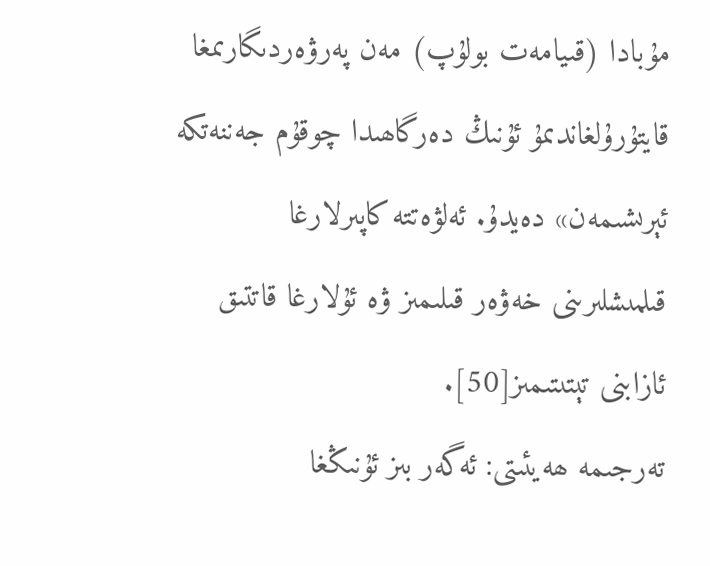مۇبادا (قىيامەت بولۇپ) مەن پەرۋەردىگارىمغا قايتۇرۇلغاندىمۇ ئۇنىڭ دەرگاھىدا چوقۇم جەننەتكە ئېرىشىمەن» دەيدۇ. ئەلۋەتتە كاپىرلارغا قىلمىشلىرىنى خەۋەر قىلىمىز ۋە ئۇلارغا قاتتىق ئازابنى تېتىتىمىز[50].
تەرجىمە ھەيئىتى: ئەگەر بىز ئۇنىڭغا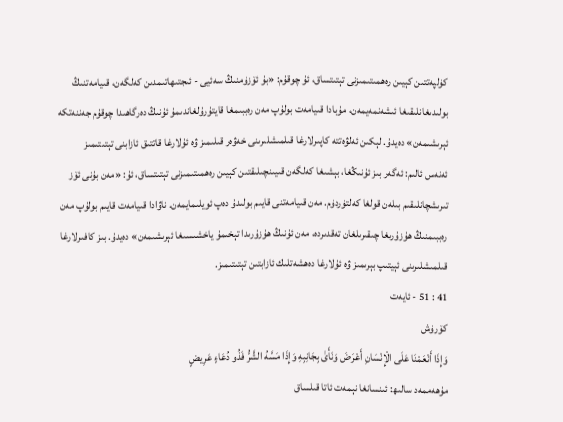كۈلپەتتىن كېيىن رەھمىتىمىزنى تېتىتساق، ئۇ چوقۇم: «بۇ ئۆزۈمنىڭ سەئيى - ئىجتىھاتىمدىن كەلگەن، قىيامەتنىڭ بولىدىغانلىقىغا ئىشەنمەيمەن، مۇبادا قىيامەت بولۇپ مەن رەببىمغا قايتۇرۇلغاندىمۇ ئۇنىڭ دەرگاھىدا چوقۇم جەننەتكە ئېرىشىمەن» دەيدۇ. لېكىن ئەلۋەتتە كاپىرلارغا قىلمىشلىرىنى خەۋەر قىلىمىز ۋە ئۇلارغا قاتتىق ئازابنى تېتىتىمىز
ئەنەس ئالىم: ئەگەر بىز ئۇنىڭغا، بېشىغا كەلگەن قىيىنچىلىقتىن كېيىن رەھمىتىمىزنى تېتىتساق، ئۇ: «مەن بۇنى ئۆز تىرىشچانلىقىم بىلەن قولغا كەلتۈردۈم. مەن قىيامەتنى قايىم بولىدۇ دەپ ئويلىمايمەن. ناۋادا قىيامەت قايىم بولۇپ مەن رەببىمنىڭ ھۇزۇرىغا چىقىرىلغان تەقدىردە، مەن ئۇنىڭ ھۇزۇرىدا تېخىمۇ ياخشىسىغا ئېرىشىمەن» دەيدۇ. بىز كافىرلارغا قىلمىشلىرىنى ئېيتىپ بېرىمىز ۋە ئۇلارغا دەھشەتلىك ئازابتىن تېتىتىمىز.
41 : 51 - ئايەت
كۆرۈش
وَإِذَا أَنْعَمْنَا عَلَى الْإِنْسَانِ أَعْرَضَ وَنَأَىٰ بِجَانِبِهِ وَإِذَا مَسَّهُ الشَّرُّ فَذُو دُعَاءٍ عَرِيضٍ
مۇھەممەد سالىھ: ئىنسانغا نېمەت ئاتا قىلساق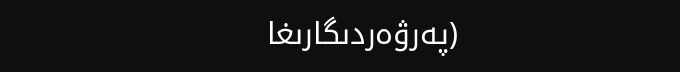(پەرۋەردىگارىغا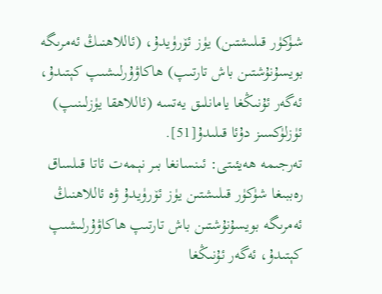شۈكۈر قىلىشتىن) يۈز ئۆرۈيدۇ، (ئاللاھنىڭ ئەمرىگە بويسۇنۇشتىن باش تارتىپ) ھاكاۋۇرلىشىپ كېتىدۇ، ئەگەر ئۇنىڭغا يامانلىق يەتسە (ئاللاھقا يۈزلىنىپ) ئۈزلۈكسىز دۇئا قىلىدۇ[51].
تەرجىمە ھەيئىتى: ئىنسانغا بىر نېمەت ئاتا قىلساق رەببىغا شۈكۈر قىلىشتىن يۈز ئۆرۈيدۇ ۋە ئاللاھنىڭ ئەمرىگە بويسۇنۇشتىن باش تارتىپ ھاكاۋۇرلىشىپ كېتىدۇ، ئەگەر ئۇنىڭغا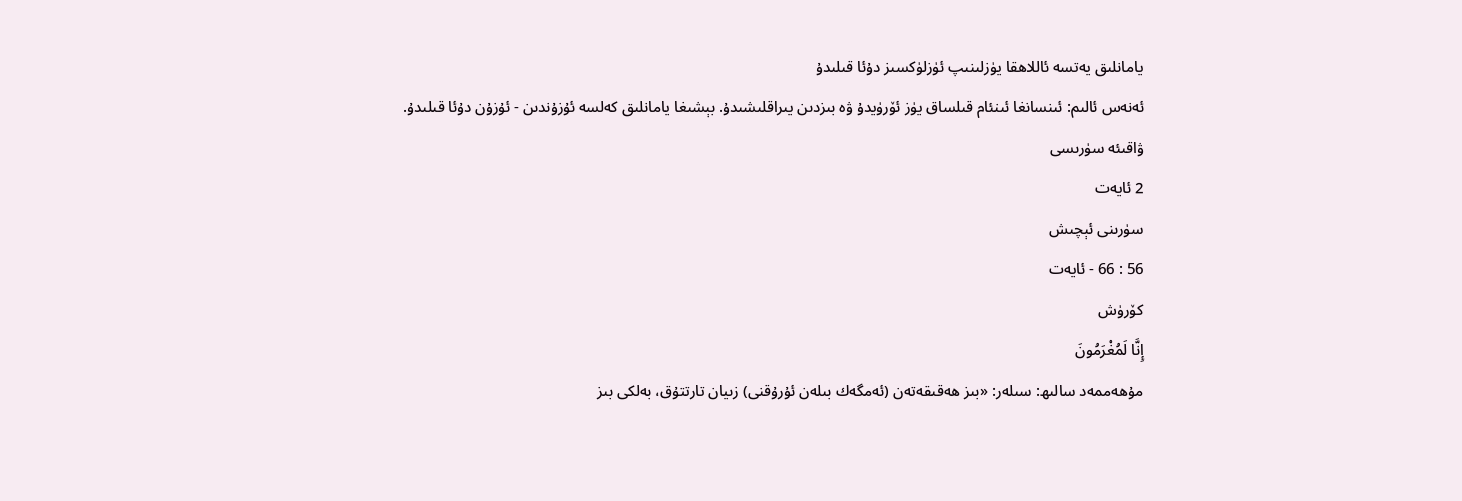يامانلىق يەتسە ئاللاھقا يۈزلىنىپ ئۈزلۈكسىز دۇئا قىلىدۇ
ئەنەس ئالىم: ئىنسانغا ئىنئام قىلساق يۈز ئۆرۈيدۇ ۋە بىزدىن يىراقلىشىدۇ. بېشىغا يامانلىق كەلسە ئۇزۇندىن - ئۇزۇن دۇئا قىلىدۇ.
ۋاقىئە سۈرىسى
2 ئايەت
سۈرىنى ئېچىش
56 : 66 - ئايەت
كۆرۈش
إِنَّا لَمُغْرَمُونَ
مۇھەممەد سالىھ: سىلەر: «بىز ھەقىقەتەن (ئەمگەك بىلەن ئۇرۇقنى) زىيان تارتتۇق، بەلكى بىز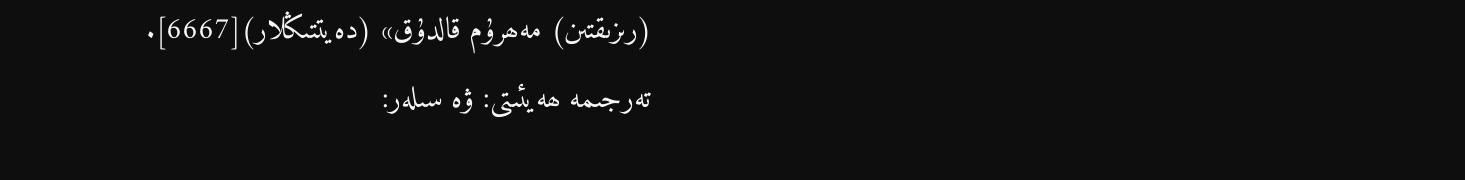(رىزىقتىن) مەھرۇم قالدۇق» (دەيتتىڭلار)[6667].
تەرجىمە ھەيئىتى: ۋە سىلەر: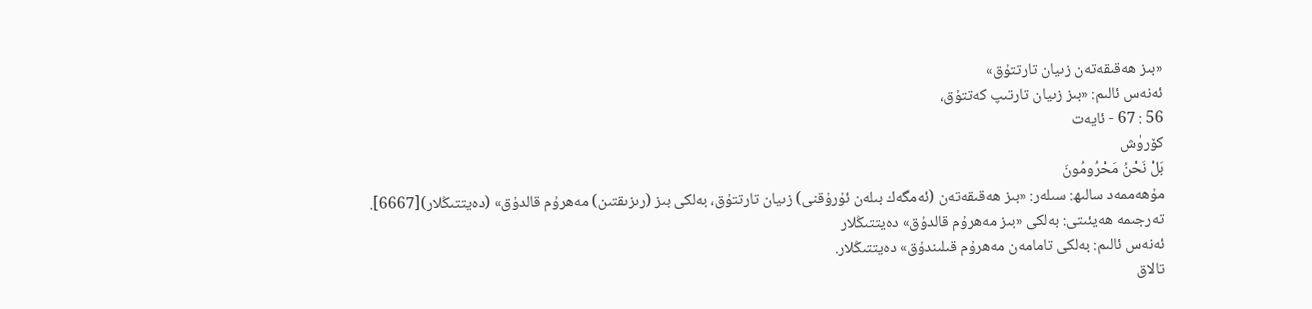«بىز ھەقىقەتەن زىيان تارتتۇق»
ئەنەس ئالىم: «بىز زىيان تارتىپ كەتتۇق،
56 : 67 - ئايەت
كۆرۈش
بَلْ نَحْنُ مَحْرُومُونَ
مۇھەممەد سالىھ: سىلەر: «بىز ھەقىقەتەن (ئەمگەك بىلەن ئۇرۇقنى) زىيان تارتتۇق، بەلكى بىز (رىزىقتىن) مەھرۇم قالدۇق» (دەيتتىڭلار)[6667].
تەرجىمە ھەيئىتى: بەلكى «بىز مەھرۇم قالدۇق» دەيتتىڭلار
ئەنەس ئالىم: بەلكى تامامەن مەھرۇم قىلىندۇق» دەيتتىڭلار.
تالاق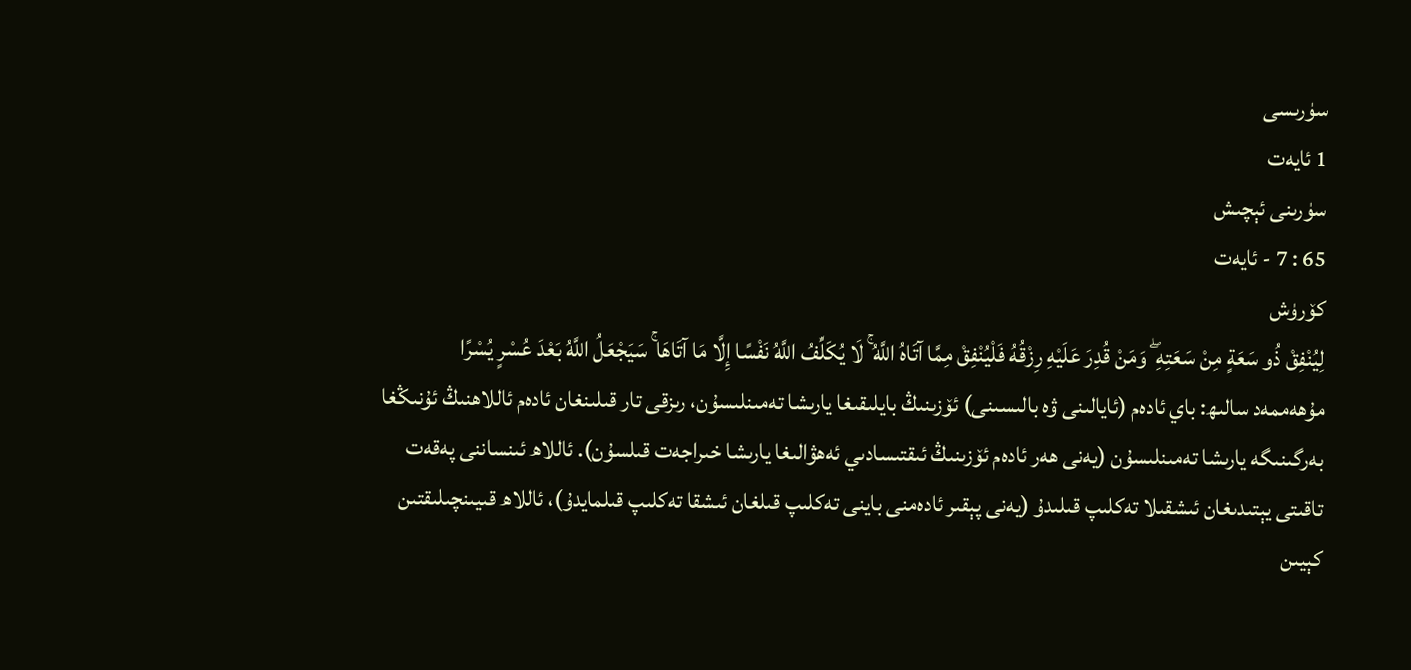سۈرىسى
1 ئايەت
سۈرىنى ئېچىش
65 : 7 - ئايەت
كۆرۈش
لِيُنْفِقْ ذُو سَعَةٍ مِنْ سَعَتِهِ ۖ وَمَنْ قُدِرَ عَلَيْهِ رِزْقُهُ فَلْيُنْفِقْ مِمَّا آتَاهُ اللَّهُ ۚ لَا يُكَلِّفُ اللَّهُ نَفْسًا إِلَّا مَا آتَاهَا ۚ سَيَجْعَلُ اللَّهُ بَعْدَ عُسْرٍ يُسْرًا
مۇھەممەد سالىھ: باي ئادەم (ئايالىنى ۋە بالىسىنى) ئۆزىنىڭ بايلىقىغا يارىشا تەمىنلىسۇن، رىزقى تار قىلىنغان ئادەم ئاللاھنىڭ ئۇنىڭغا بەرگىنىگە يارىشا تەمىنلىسۇن (يەنى ھەر ئادەم ئۆزىنىڭ ئىقتىسادىي ئەھۋالىغا يارىشا خىراجەت قىلسۇن). ئاللاھ ئىنساننى پەقەت تاقىتى يېتىدىغان ئىشقىلا تەكلىپ قىلىدۇ (يەنى پېقىر ئادەمنى باينى تەكلىپ قىلغان ئىشقا تەكلىپ قىلمايدۇ)، ئاللاھ قىيىنچىلىقتىن كېيىن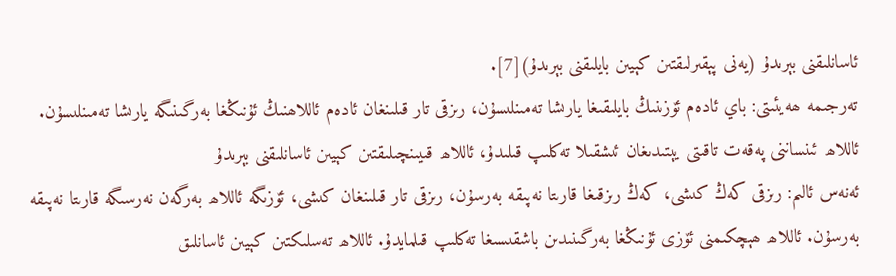ئاسانلىقنى بېرىدۇ (يەنى پېقىرلىقتىن كېيىن بايلىقنى بېرىدۇ)[7].
تەرجىمە ھەيئىتى: باي ئادەم ئۆزىنىڭ بايلىقىغا يارىشا تەمىنلىسۇن، رىزقى تار قىلىنغان ئادەم ئاللاھنىڭ ئۇنىڭغا بەرگىنىگە يارىشا تەمىنلىسۇن. ئاللاھ ئىنساننى پەقەت تاقىتى يېتىدىغان ئىشقىلا تەكلىپ قىلىدۇ، ئاللاھ قىيىنچىلىقتىن كېيىن ئاسانلىقنى بېرىدۇ
ئەنەس ئالىم: رىزقى كەڭ كىشى، كەڭ رىزقىغا قارىتا نەپىقە بەرسۇن، رىزقى تار قىلىنغان كىشى، ئۆزىگە ئاللاھ بەرگەن نەرسىگە قارىتا نەپىقە بەرسۇن. ئاللاھ ھېچكىمنى ئۆزى ئۇنىڭغا بەرگىنىدىن باشقىسىغا تەكلىپ قىلمايدۇ. ئاللاھ تەسلىكتىن كېيىن ئاسانلىق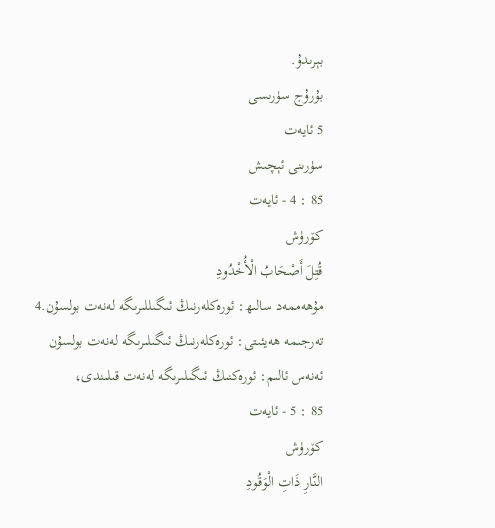بېرىدۇ.
بۇرۇج سۈرىسى
5 ئايەت
سۈرىنى ئېچىش
85 : 4 - ئايەت
كۆرۈش
قُتِلَ أَصْحَابُ الْأُخْدُودِ
مۇھەممەد سالىھ: ئورەكلەرنىڭ ئىگىللىرىگە لەنەت بولسۇن.4
تەرجىمە ھەيئىتى: ئورەكلەرنىڭ ئىگىلىرىگە لەنەت بولسۇن
ئەنەس ئالىم: ئورەكنىڭ ئىگىلىرىگە لەنەت قىلىندى،
85 : 5 - ئايەت
كۆرۈش
النَّارِ ذَاتِ الْوَقُودِ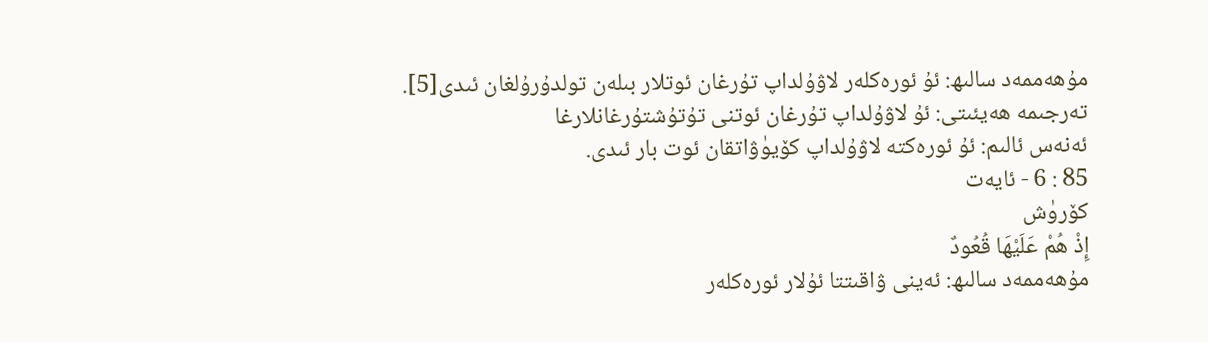مۇھەممەد سالىھ: ئۇ ئورەكلەر لاۋۇلداپ تۇرغان ئوتلار بىلەن تولدۇرۇلغان ئىدى[5].
تەرجىمە ھەيئىتى: ئۇ لاۋۇلداپ تۇرغان ئوتنى تۇتۇشتۇرغانلارغا
ئەنەس ئالىم: ئۇ ئورەكتە لاۋۇلداپ كۆيۈۋاتقان ئوت بار ئىدى.
85 : 6 - ئايەت
كۆرۈش
إِذْ هُمْ عَلَيْهَا قُعُودٌ
مۇھەممەد سالىھ: ئەينى ۋاقىتتا ئۇلار ئورەكلەر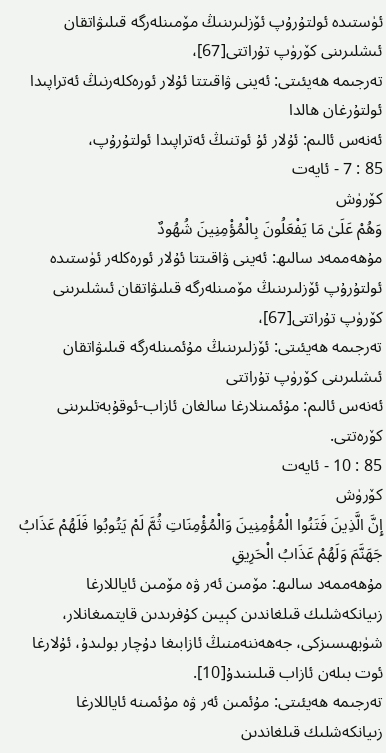ئۈستىدە ئولتۇرۇپ ئۆزلىرىنىڭ مۆمىنلەرگە قىلىۋاتقان ئىشلىرىنى كۆرۈپ تۇراتتى[67]،
تەرجىمە ھەيئىتى: ئەينى ۋاقىتتا ئۇلار ئورەكلەرنىڭ ئەتراپىدا ئولتۇرغان ھالدا
ئەنەس ئالىم: ئۇلار ئۇ ئوتنىڭ ئەتراپىدا ئولتۇرۇپ،
85 : 7 - ئايەت
كۆرۈش
وَهُمْ عَلَىٰ مَا يَفْعَلُونَ بِالْمُؤْمِنِينَ شُهُودٌ
مۇھەممەد سالىھ: ئەينى ۋاقىتتا ئۇلار ئورەكلەر ئۈستىدە ئولتۇرۇپ ئۆزلىرىنىڭ مۆمىنلەرگە قىلىۋاتقان ئىشلىرىنى كۆرۈپ تۇراتتى[67]،
تەرجىمە ھەيئىتى: ئۆزلىرىنىڭ مۇئمىنلەرگە قىلىۋاتقان ئىشلىرىنى كۆرۈپ تۇراتتى
ئەنەس ئالىم: مۇئمىنلارغا سالغان ئازاب-ئوقۇبەتلىرىنى كۆرەتتى.
85 : 10 - ئايەت
كۆرۈش
إِنَّ الَّذِينَ فَتَنُوا الْمُؤْمِنِينَ وَالْمُؤْمِنَاتِ ثُمَّ لَمْ يَتُوبُوا فَلَهُمْ عَذَابُ جَهَنَّمَ وَلَهُمْ عَذَابُ الْحَرِيقِ
مۇھەممەد سالىھ: مۆمىن ئەر ۋە مۆمىن ئاياللارغا زىيانكەشلىك قىلغاندىن كېيىن كۇفرىدىن قايتمىغانلار، شۈبھىسىزكى، جەھەننەمنىڭ ئازابىغا دۇچار بولىدۇ، ئۇلارغا ئوت بىلەن ئازاب قىلىنىدۇ[10].
تەرجىمە ھەيئىتى: مۇئمىن ئەر ۋە مۇئمىنە ئاياللارغا زىيانكەشلىك قىلغاندىن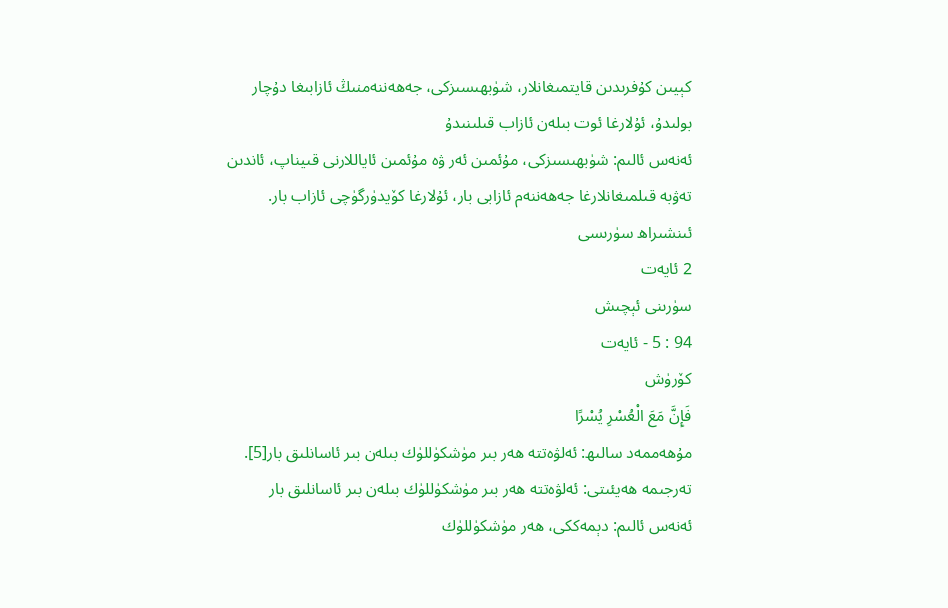كېيىن كۇفرىدىن قايتمىغانلار، شۈبھىسىزكى، جەھەننەمنىڭ ئازابىغا دۇچار بولىدۇ، ئۇلارغا ئوت بىلەن ئازاب قىلىنىدۇ
ئەنەس ئالىم: شۈبھىسىزكى، مۇئمىن ئەر ۋە مۇئمىن ئاياللارنى قىيناپ، ئاندىن تەۋبە قىلمىغانلارغا جەھەننەم ئازابى بار، ئۇلارغا كۆيدۈرگۈچى ئازاب بار.
ئىنشىراھ سۈرىسى
2 ئايەت
سۈرىنى ئېچىش
94 : 5 - ئايەت
كۆرۈش
فَإِنَّ مَعَ الْعُسْرِ يُسْرًا
مۇھەممەد سالىھ: ئەلۋەتتە ھەر بىر مۈشكۈللۈك بىلەن بىر ئاسانلىق بار[5].
تەرجىمە ھەيئىتى: ئەلۋەتتە ھەر بىر مۈشكۈللۈك بىلەن بىر ئاسانلىق بار
ئەنەس ئالىم: دېمەككى، ھەر مۈشكۈللۈك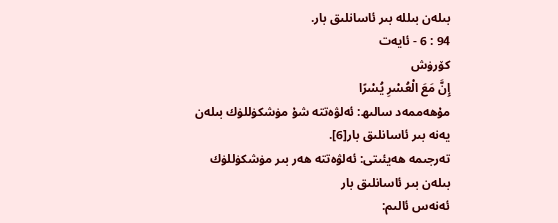بىلەن بىللە بىر ئاسانلىق بار.
94 : 6 - ئايەت
كۆرۈش
إِنَّ مَعَ الْعُسْرِ يُسْرًا
مۇھەممەد سالىھ: ئەلۋەتتە شۇ مۈشكۈللۈك بىلەن يەنە بىر ئاسانلىق بار[6].
تەرجىمە ھەيئىتى: ئەلۋەتتە ھەر بىر مۈشكۈللۈك بىلەن بىر ئاسانلىق بار
ئەنەس ئالىم: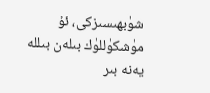شۈبھىسىزكى، ئۇ مۈشكۈللۈك بىلەن بىللە يەنە بىر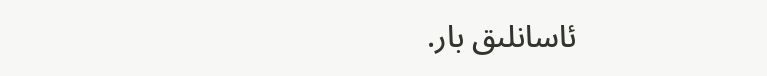ئاسانلىق بار.